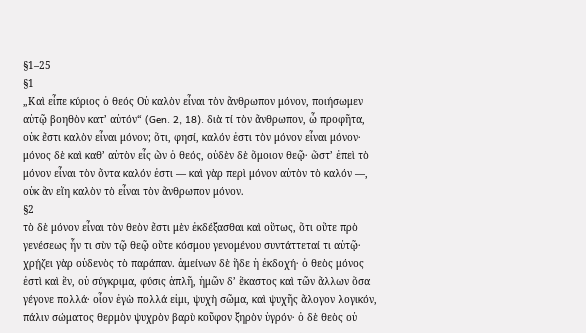§1–25
§1
„Καὶ εἶπε κύριος ὁ θεός Οὐ καλὸν εἶναι τὸν ἄνθρωπον μόνον, ποιήσωμεν αὐτῷ βοηθὸν κατ’ αὐτόν“ (Gen. 2, 18). διὰ τί τὸν ἄνθρωπον, ὦ προφῆτα, οὐκ ἔστι καλὸν εἶναι μόνον; ὅτι, φησί, καλόν ἐστι τὸν μόνον εἶναι μόνον· μόνος δὲ καὶ καθ’ αὑτὸν εἷς ὢν ὁ θεός, οὐδὲν δὲ ὅμοιον θεῷ· ὥστ’ ἐπεὶ τὸ μόνον εἶναι τὸν ὄντα καλόν ἐστι — καὶ γὰρ περὶ μόνον αὐτὸν τὸ καλόν —, οὐκ ἂν εἴη καλὸν τὸ εἶναι τὸν ἄνθρωπον μόνον.
§2
τὸ δὲ μόνον εἶναι τὸν θεὸν ἔστι μὲν ἐκδέξασθαι καὶ οὕτως, ὅτι οὔτε πρὸ γενέσεως ἦν τι σὺν τῷ θεῷ οὔτε κόσμου γενομένου συντάττεταί τι αὐτῷ· χρῄζει γὰρ οὐδενὸς τὸ παράπαν. ἀμείνων δὲ ἥδε ἡ ἐκδοχή· ὁ θεὸς μόνος ἐστὶ καὶ ἕν, οὐ σύγκριμα, φύσις ἁπλῆ, ἡμῶν δ’ ἕκαστος καὶ τῶν ἄλλων ὅσα γέγονε πολλά· οἷον ἐγὼ πολλά εἰμι, ψυχὴ σῶμα, καὶ ψυχῆς ἄλογον λογικόν, πάλιν σώματος θερμὸν ψυχρὸν βαρὺ κοῦφον ξηρὸν ὑγρόν· ὁ δὲ θεὸς οὐ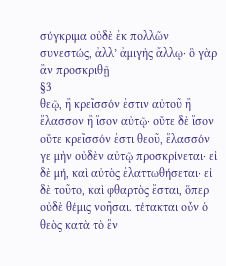σύγκριμα οὐδὲ ἐκ πολλῶν συνεστώς, ἀλλ’ ἀμιγὴς ἄλλῳ· ὃ γὰρ ἂν προσκριθῇ
§3
θεῷ, ἢ κρεῖσσόν ἐστιν αὐτοῦ ἢ ἔλασσον ἢ ἴσον αὐτῷ· οὔτε δὲ ἴσον οὔτε κρεῖσσόν ἐστι θεοῦ, ἔλασσόν γε μὴν οὐδὲν αὐτῷ προσκρίνεται· εἰ δὲ μή, καὶ αὐτὸς ἐλαττωθήσεται· εἰ δὲ τοῦτο, καὶ φθαρτὸς ἔσται, ὅπερ οὐδὲ θέμις νοῆσαι. τέτακται οὖν ὁ θεὸς κατὰ τὸ ἓν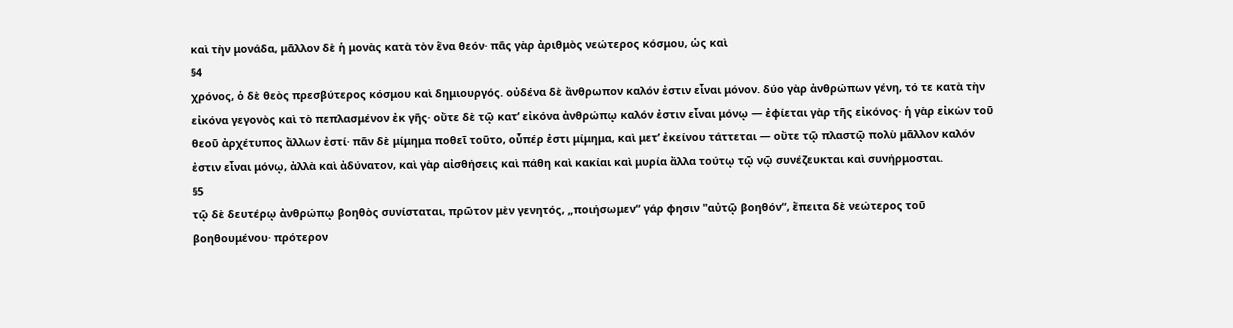καὶ τὴν μονάδα, μᾶλλον δὲ ἡ μονὰς κατὰ τὸν ἕνα θεόν· πᾶς γὰρ ἀριθμὸς νεώτερος κόσμου, ὡς καὶ
§4
χρόνος, ὁ δὲ θεὸς πρεσβύτερος κόσμου καὶ δημιουργός. οὐδένα δὲ ἄνθρωπον καλόν ἐστιν εἶναι μόνον. δύο γὰρ ἀνθρώπων γένη, τό τε κατὰ τὴν εἰκόνα γεγονὸς καὶ τὸ πεπλασμένον ἐκ γῆς· οὔτε δὲ τῷ κατ’ εἰκόνα ἀνθρώπῳ καλόν ἐστιν εἶναι μόνῳ — ἐφίεται γὰρ τῆς εἰκόνος· ἡ γὰρ εἰκὼν τοῦ θεοῦ ἀρχέτυπος ἄλλων ἐστί· πᾶν δὲ μίμημα ποθεῖ τοῦτο, οὗπέρ ἐστι μίμημα, καὶ μετ’ ἐκείνου τάττεται — οὔτε τῷ πλαστῷ πολὺ μᾶλλον καλόν ἐστιν εἶναι μόνῳ, ἀλλὰ καὶ ἀδύνατον, καὶ γὰρ αἰσθήσεις καὶ πάθη καὶ κακίαι καὶ μυρία ἄλλα τούτῳ τῷ νῷ συνέζευκται καὶ συνήρμοσται.
§5
τῷ δὲ δευτέρῳ ἀνθρώπῳ βοηθὸς συνίσταται, πρῶτον μὲν γενητός, „ποιήσωμεν“ γάρ φησιν "αὐτῷ βοηθόν“, ἔπειτα δὲ νεώτερος τοῦ βοηθουμένου· πρότερον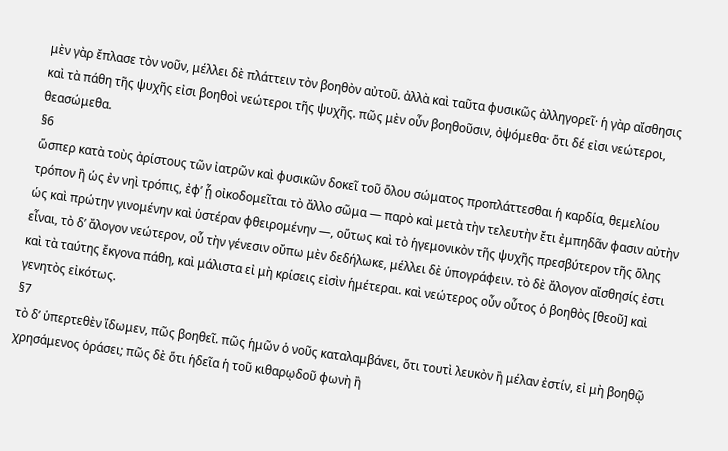μὲν γὰρ ἔπλασε τὸν νοῦν, μέλλει δὲ πλάττειν τὸν βοηθὸν αὐτοῦ. ἀλλὰ καὶ ταῦτα φυσικῶς ἀλληγορεῖ· ἡ γὰρ αἴσθησις καὶ τὰ πάθη τῆς ψυχῆς εἰσι βοηθοὶ νεώτεροι τῆς ψυχῆς. πῶς μὲν οὖν βοηθοῦσιν, ὀψόμεθα· ὅτι δέ εἰσι νεώτεροι, θεασώμεθα.
§6
ὥσπερ κατὰ τοὺς ἀρίστους τῶν ἰατρῶν καὶ φυσικῶν δοκεῖ τοῦ ὅλου σώματος προπλάττεσθαι ἡ καρδία, θεμελίου τρόπον ἢ ὡς ἐν νηὶ τρόπις, ἐφ’ ᾗ οἰκοδομεῖται τὸ ἄλλο σῶμα — παρὸ καὶ μετὰ τὴν τελευτὴν ἔτι ἐμπηδᾶν φασιν αὐτὴν ὡς καὶ πρώτην γινομένην καὶ ὑστέραν φθειρομένην —, οὕτως καὶ τὸ ἡγεμονικὸν τῆς ψυχῆς πρεσβύτερον τῆς ὅλης εἶναι, τὸ δ’ ἄλογον νεώτερον, οὗ τὴν γένεσιν οὔπω μὲν δεδήλωκε, μέλλει δὲ ὑπογράφειν. τὸ δὲ ἄλογον αἴσθησίς ἐστι καὶ τὰ ταύτης ἔκγονα πάθη, καὶ μάλιστα εἰ μὴ κρίσεις εἰσὶν ἡμέτεραι. καὶ νεώτερος οὖν οὗτος ὁ βοηθὸς [θεοῦ] καὶ γενητὸς εἰκότως.
§7
τὸ δ’ ὑπερτεθὲν ἴδωμεν, πῶς βοηθεῖ. πῶς ἡμῶν ὁ νοῦς καταλαμβάνει, ὅτι τουτὶ λευκὸν ἢ μέλαν ἐστίν, εἰ μὴ βοηθῷ χρησάμενος ὁράσει; πῶς δὲ ὅτι ἡδεῖα ἡ τοῦ κιθαρῳδοῦ φωνὴ ἢ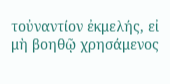τοὐναντίον ἐκμελής, εἰ μὴ βοηθῷ χρησάμενος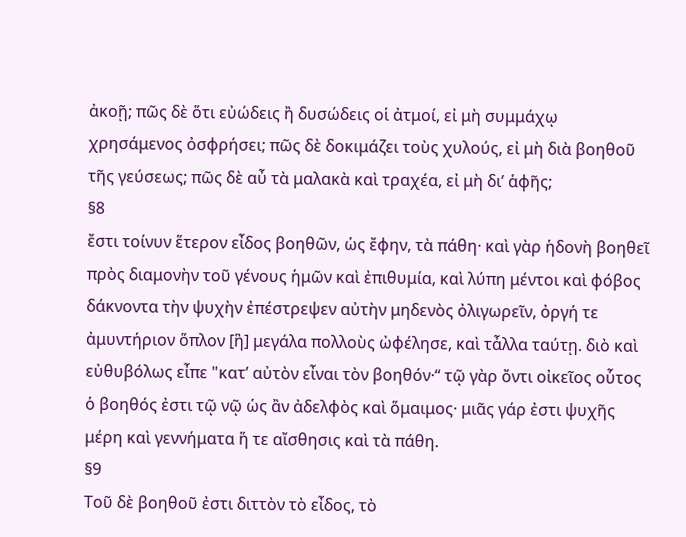ἀκοῇ; πῶς δὲ ὅτι εὐώδεις ἢ δυσώδεις οἱ ἀτμοί, εἰ μὴ συμμάχῳ χρησάμενος ὀσφρήσει; πῶς δὲ δοκιμάζει τοὺς χυλούς, εἰ μὴ διὰ βοηθοῦ τῆς γεύσεως; πῶς δὲ αὖ τὰ μαλακὰ καὶ τραχέα, εἰ μὴ δι’ ἁφῆς;
§8
ἔστι τοίνυν ἕτερον εἶδος βοηθῶν, ὡς ἔφην, τὰ πάθη· καὶ γὰρ ἡδονὴ βοηθεῖ πρὸς διαμονὴν τοῦ γένους ἡμῶν καὶ ἐπιθυμία, καὶ λύπη μέντοι καὶ φόβος δάκνοντα τὴν ψυχὴν ἐπέστρεψεν αὐτὴν μηδενὸς ὀλιγωρεῖν, ὀργή τε ἀμυντήριον ὅπλον [ἣ] μεγάλα πολλοὺς ὠφέλησε, καὶ τἆλλα ταύτῃ. διὸ καὶ εὐθυβόλως εἶπε "κατ’ αὐτὸν εἶναι τὸν βοηθόν·“ τῷ γὰρ ὄντι οἰκεῖος οὗτος ὁ βοηθός ἐστι τῷ νῷ ὡς ἂν ἀδελφὸς καὶ ὅμαιμος· μιᾶς γάρ ἐστι ψυχῆς μέρη καὶ γεννήματα ἥ τε αἴσθησις καὶ τὰ πάθη.
§9
Τοῦ δὲ βοηθοῦ ἐστι διττὸν τὸ εἶδος, τὸ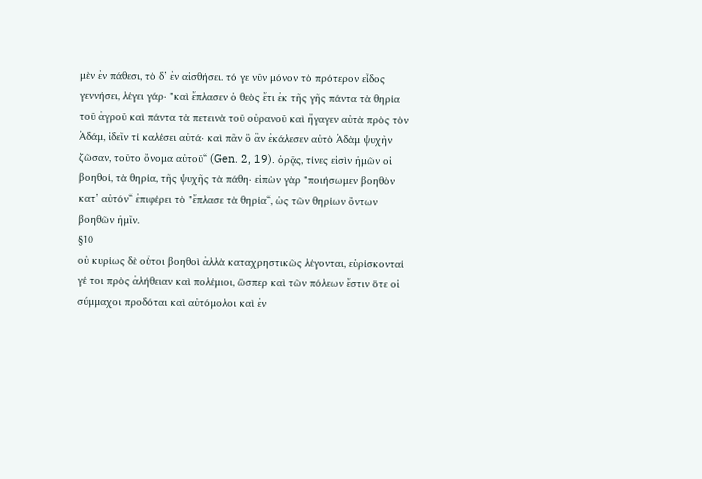μὲν ἐν πάθεσι, τὸ δ’ ἐν αἰσθήσει. τό γε νῦν μόνον τὸ πρότερον εἶδος γεννήσει, λέγει γάρ· "καὶ ἔπλασεν ὁ θεὸς ἔτι ἐκ τῆς γῆς πάντα τὰ θηρία τοῦ ἀγροῦ καὶ πάντα τὰ πετεινὰ τοῦ οὐρανοῦ καὶ ἤγαγεν αὐτὰ πρὸς τὸν Ἀδάμ, ἰδεῖν τί καλέσει αὐτά· καὶ πᾶν ὃ ἂν ἐκάλεσεν αὐτὸ Ἀδὰμ ψυχὴν ζῶσαν, τοῦτο ὄνομα αὐτοῦ“ (Gen. 2, 19). ὁρᾷς, τίνες εἰσὶν ἡμῶν οἱ βοηθοί, τὰ θηρία, τῆς ψυχῆς τὰ πάθη· εἰπὼν γὰρ "ποιήσωμεν βοηθὸν κατ’ αὐτόν“ ἐπιφέρει τὸ "ἔπλασε τὰ θηρία“, ὡς τῶν θηρίων ὄντων βοηθῶν ἡμῖν.
§10
οὐ κυρίως δὲ οὗτοι βοηθοὶ ἀλλὰ καταχρηστικῶς λέγονται, εὑρίσκονταί γέ τοι πρὸς ἀλήθειαν καὶ πολέμιοι, ὥσπερ καὶ τῶν πόλεων ἔστιν ὅτε οἱ σύμμαχοι προδόται καὶ αὐτόμολοι καὶ ἐν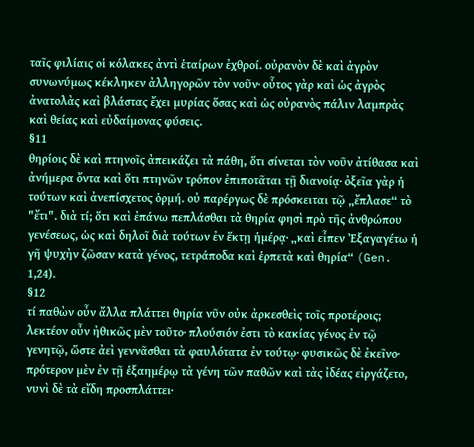ταῖς φιλίαις οἱ κόλακες ἀντὶ ἑταίρων ἐχθροί. οὐρανὸν δὲ καὶ ἀγρὸν συνωνύμως κέκληκεν ἀλληγορῶν τὸν νοῦν· οὗτος γὰρ καὶ ὡς ἀγρὸς ἀνατολὰς καὶ βλάστας ἔχει μυρίας ὅσας καὶ ὡς οὐρανὸς πάλιν λαμπρὰς καὶ θείας καὶ εὐδαίμονας φύσεις.
§11
θηρίοις δὲ καὶ πτηνοῖς ἀπεικάζει τὰ πάθη, ὅτι σίνεται τὸν νοῦν ἀτίθασα καὶ ἀνήμερα ὄντα καὶ ὅτι πτηνῶν τρόπον ἐπιποτᾶται τῇ διανοίᾳ· ὀξεῖα γὰρ ἡ τούτων καὶ ἀνεπίσχετος ὁρμή. οὐ παρέργως δὲ πρόσκειται τῷ „ἔπλασε“ τὸ "ἔτι". διὰ τί; ὅτι καὶ ἐπάνω πεπλάσθαι τὰ θηρία φησὶ πρὸ τῆς ἀνθρώπου γενέσεως, ὡς καὶ δηλοῖ διὰ τούτων ἐν ἕκτῃ ἡμέρᾳ· „καὶ εἶπεν Ἐξαγαγέτω ἡ γῆ ψυχὴν ζῶσαν κατὰ γένος, τετράποδα καὶ ἑρπετὰ καὶ θηρία“ (Gen. 1,24).
§12
τί παθὼν οὖν ἄλλα πλάττει θηρία νῦν οὐκ ἀρκεσθεὶς τοῖς προτέροις; λεκτέον οὖν ἠθικῶς μὲν τοῦτο· πλούσιόν ἐστι τὸ κακίας γένος ἐν τῷ γενητῷ, ὥστε ἀεὶ γεννᾶσθαι τὰ φαυλότατα ἐν τούτῳ· φυσικῶς δὲ ἐκεῖνο· πρότερον μὲν ἐν τῇ ἑξαημέρῳ τὰ γένη τῶν παθῶν καὶ τὰς ἰδέας εἰργάζετο, νυνὶ δὲ τὰ εἴδη προσπλάττει·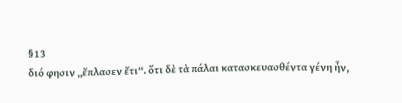§13
διό φησιν „ἔπλασεν ἔτι“. ὅτι δὲ τὰ πάλαι κατασκευασθέντα γένη ἦν,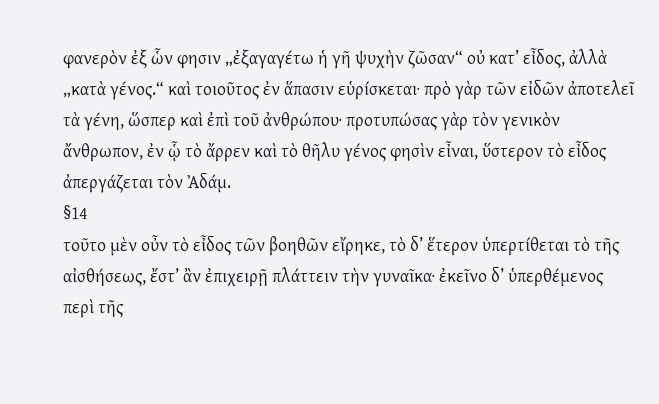φανερὸν ἐξ ὧν φησιν „ἐξαγαγέτω ἡ γῆ ψυχὴν ζῶσαν“ οὐ κατ’ εἶδος, ἀλλὰ „κατὰ γένος.“ καὶ τοιοῦτος ἐν ἅπασιν εὑρίσκεται· πρὸ γὰρ τῶν εἰδῶν ἀποτελεῖ τὰ γένη, ὥσπερ καὶ ἐπὶ τοῦ ἀνθρώπου· προτυπώσας γὰρ τὸν γενικὸν ἄνθρωπον, ἐν ᾧ τὸ ἄρρεν καὶ τὸ θῆλυ γένος φησὶν εἶναι, ὕστερον τὸ εἶδος ἀπεργάζεται τὸν Ἀδάμ.
§14
τοῦτο μὲν οὖν τὸ εἶδος τῶν βοηθῶν εἴρηκε, τὸ δ’ ἕτερον ὑπερτίθεται τὸ τῆς αἰσθήσεως, ἔστ’ ἂν ἐπιχειρῇ πλάττειν τὴν γυναῖκα· ἐκεῖνο δ’ ὑπερθέμενος περὶ τῆς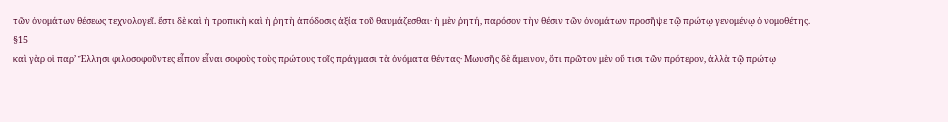τῶν ὀνομάτων θέσεως τεχνολογεῖ. ἔστι δὲ καὶ ἡ τροπικὴ καὶ ἡ ῥητὴ ἀπόδοσις ἀξία τοῦ θαυμάζεσθαι· ἡ μὲν ῥητή, παρόσον τὴν θέσιν τῶν ὀνομάτων προσῆψε τῷ πρώτῳ γενομένῳ ὁ νομοθέτης.
§15
καὶ γὰρ οἱ παρ’ Ἕλλησι φιλοσοφοῦντες εἶπον εἶναι σοφοὺς τοὺς πρώτους τοῖς πράγμασι τὰ ὀνόματα θέντας· Μωυσῆς δὲ ἄμεινον, ὅτι πρῶτον μὲν οὔ τισι τῶν πρότερον, ἀλλὰ τῷ πρώτῳ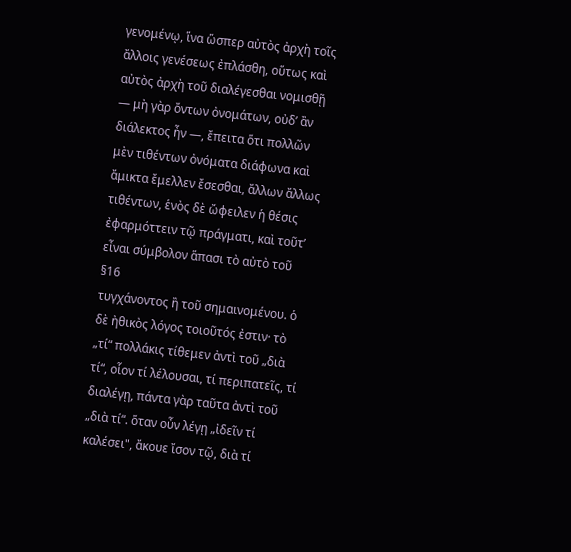γενομένῳ, ἵνα ὥσπερ αὐτὸς ἀρχὴ τοῖς ἄλλοις γενέσεως ἐπλάσθη, οὕτως καὶ αὐτὸς ἀρχὴ τοῦ διαλέγεσθαι νομισθῇ — μὴ γὰρ ὄντων ὀνομάτων, οὐδ’ ἂν διάλεκτος ἦν —, ἔπειτα ὅτι πολλῶν μὲν τιθέντων ὀνόματα διάφωνα καὶ ἄμικτα ἔμελλεν ἔσεσθαι, ἄλλων ἄλλως τιθέντων, ἑνὸς δὲ ὤφειλεν ἡ θέσις ἐφαρμόττειν τῷ πράγματι, καὶ τοῦτ’ εἶναι σύμβολον ἅπασι τὸ αὐτὸ τοῦ
§16
τυγχάνοντος ἢ τοῦ σημαινομένου. ὁ δὲ ἠθικὸς λόγος τοιοῦτός ἐστιν· τὸ „τί“ πολλάκις τίθεμεν ἀντὶ τοῦ „διὰ τί“, οἷον τί λέλουσαι, τί περιπατεῖς, τί διαλέγῃ, πάντα γὰρ ταῦτα ἀντὶ τοῦ „διὰ τί“. ὅταν οὖν λέγῃ „ἰδεῖν τί καλέσει", ἄκουε ἴσον τῷ, διὰ τί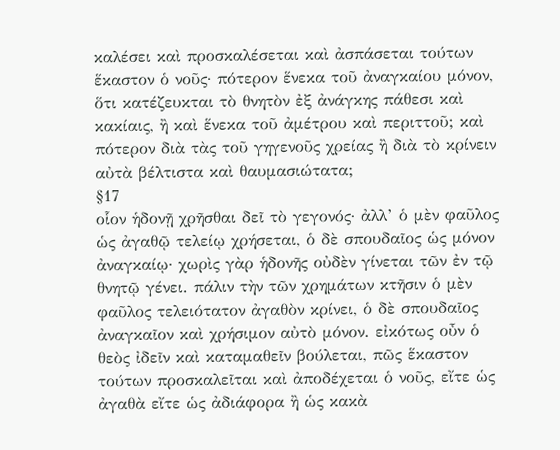καλέσει καὶ προσκαλέσεται καὶ ἀσπάσεται τούτων ἕκαστον ὁ νοῦς· πότερον ἕνεκα τοῦ ἀναγκαίου μόνον, ὅτι κατέζευκται τὸ θνητὸν ἐξ ἀνάγκης πάθεσι καὶ κακίαις, ἢ καὶ ἕνεκα τοῦ ἀμέτρου καὶ περιττοῦ; καὶ πότερον διὰ τὰς τοῦ γηγενοῦς χρείας ἢ διὰ τὸ κρίνειν αὐτὰ βέλτιστα καὶ θαυμασιώτατα;
§17
οἷον ἡδονῇ χρῆσθαι δεῖ τὸ γεγονός· ἀλλ’ ὁ μὲν φαῦλος ὡς ἀγαθῷ τελείῳ χρήσεται, ὁ δὲ σπουδαῖος ὡς μόνον ἀναγκαίῳ· χωρὶς γὰρ ἡδονῆς οὐδὲν γίνεται τῶν ἐν τῷ θνητῷ γένει. πάλιν τὴν τῶν χρημάτων κτῆσιν ὁ μὲν φαῦλος τελειότατον ἀγαθὸν κρίνει, ὁ δὲ σπουδαῖος ἀναγκαῖον καὶ χρήσιμον αὐτὸ μόνον. εἰκότως οὖν ὁ θεὸς ἰδεῖν καὶ καταμαθεῖν βούλεται, πῶς ἕκαστον τούτων προσκαλεῖται καὶ ἀποδέχεται ὁ νοῦς, εἴτε ὡς ἀγαθὰ εἴτε ὡς ἀδιάφορα ἢ ὡς κακὰ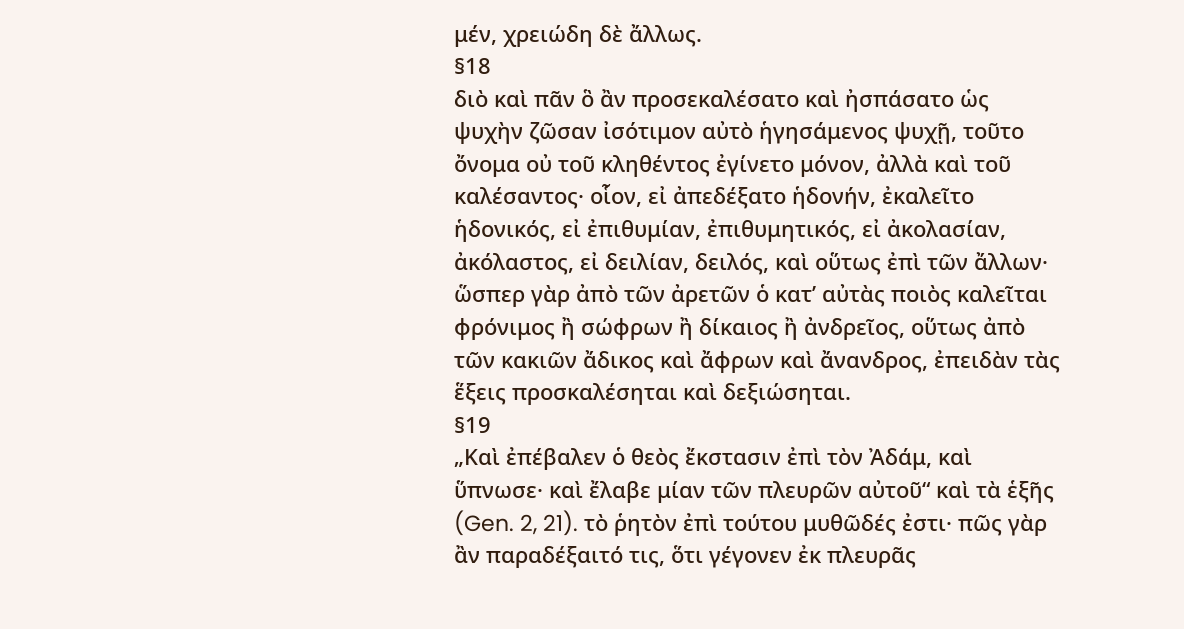μέν, χρειώδη δὲ ἄλλως.
§18
διὸ καὶ πᾶν ὃ ἂν προσεκαλέσατο καὶ ἠσπάσατο ὡς ψυχὴν ζῶσαν ἰσότιμον αὐτὸ ἡγησάμενος ψυχῇ, τοῦτο ὄνομα οὐ τοῦ κληθέντος ἐγίνετο μόνον, ἀλλὰ καὶ τοῦ καλέσαντος· οἷον, εἰ ἀπεδέξατο ἡδονήν, ἐκαλεῖτο ἡδονικός, εἰ ἐπιθυμίαν, ἐπιθυμητικός, εἰ ἀκολασίαν, ἀκόλαστος, εἰ δειλίαν, δειλός, καὶ οὕτως ἐπὶ τῶν ἄλλων· ὥσπερ γὰρ ἀπὸ τῶν ἀρετῶν ὁ κατ’ αὐτὰς ποιὸς καλεῖται φρόνιμος ἢ σώφρων ἢ δίκαιος ἢ ἀνδρεῖος, οὕτως ἀπὸ τῶν κακιῶν ἄδικος καὶ ἄφρων καὶ ἄνανδρος, ἐπειδὰν τὰς ἕξεις προσκαλέσηται καὶ δεξιώσηται.
§19
„Καὶ ἐπέβαλεν ὁ θεὸς ἔκστασιν ἐπὶ τὸν Ἀδάμ, καὶ ὕπνωσε· καὶ ἔλαβε μίαν τῶν πλευρῶν αὐτοῦ“ καὶ τὰ ἑξῆς (Gen. 2, 21). τὸ ῥητὸν ἐπὶ τούτου μυθῶδές ἐστι· πῶς γὰρ ἂν παραδέξαιτό τις, ὅτι γέγονεν ἐκ πλευρᾶς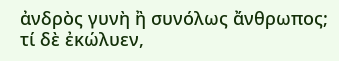ἀνδρὸς γυνὴ ἢ συνόλως ἄνθρωπος; τί δὲ ἐκώλυεν,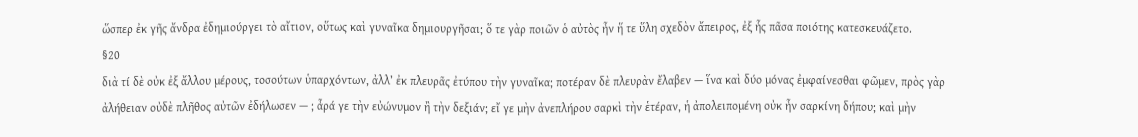ὥσπερ ἐκ γῆς ἄνδρα ἐδημιούργει τὸ αἴτιον, οὕτως καὶ γυναῖκα δημιουργῆσαι; ὅ τε γὰρ ποιῶν ὁ αὐτὸς ἦν ἥ τε ὕλη σχεδὸν ἄπειρος, ἐξ ἧς πᾶσα ποιότης κατεσκευάζετο.
§20
διὰ τί δὲ οὐκ ἐξ ἄλλου μέρους, τοσούτων ὑπαρχόντων, ἀλλ’ ἐκ πλευρᾶς ἐτύπου τὴν γυναῖκα; ποτέραν δὲ πλευρὰν ἔλαβεν — ἵνα καὶ δύο μόνας ἐμφαίνεσθαι φῶμεν, πρὸς γὰρ ἀλήθειαν οὐδὲ πλῆθος αὐτῶν ἐδήλωσεν — ; ἆρά γε τὴν εὐώνυμον ἢ τὴν δεξιάν; εἴ γε μὴν ἀνεπλήρου σαρκὶ τὴν ἑτέραν, ἡ ἀπολειπομένη οὐκ ἦν σαρκίνη δήπου; καὶ μὴν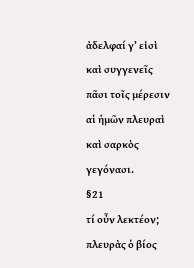ἀδελφαί γ’ εἰσὶ καὶ συγγενεῖς πᾶσι τοῖς μέρεσιν αἱ ἡμῶν πλευραὶ καὶ σαρκὸς γεγόνασι.
§21
τί οὖν λεκτέον; πλευρὰς ὁ βίος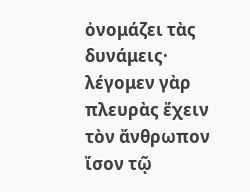ὀνομάζει τὰς δυνάμεις· λέγομεν γὰρ πλευρὰς ἔχειν τὸν ἄνθρωπον ἴσον τῷ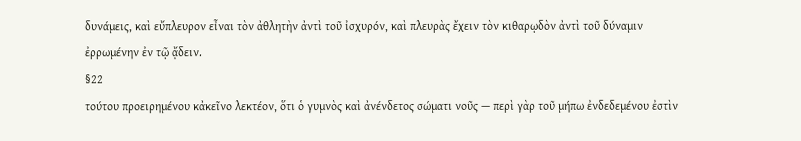δυνάμεις, καὶ εὔπλευρον εἶναι τὸν ἀθλητὴν ἀντὶ τοῦ ἰσχυρόν, καὶ πλευρὰς ἔχειν τὸν κιθαρῳδὸν ἀντὶ τοῦ δύναμιν ἐρρωμένην ἐν τῷ ᾄδειν.
§22
τούτου προειρημένου κἀκεῖνο λεκτέον, ὅτι ὁ γυμνὸς καὶ ἀνένδετος σώματι νοῦς — περὶ γὰρ τοῦ μήπω ἐνδεδεμένου ἐστὶν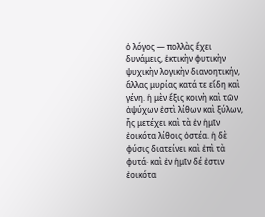ὁ λόγος — πολλὰς ἔχει δυνάμεις, ἑκτικὴν φυτικὴν ψυχικὴν λογικὴν διανοητικήν, ἄλλας μυρίας κατά τε εἴδη καὶ γένη. ἡ μὲν ἕξις κοινὴ καὶ τῶν ἀψύχων ἐστὶ λίθων καὶ ξύλων, ἧς μετέχει καὶ τὰ ἐν ἡμῖν ἐοικότα λίθοις ὀστέα. ἡ δὲ φύσις διατείνει καὶ ἐπὶ τὰ φυτά· καὶ ἐν ἡμῖν δέ ἐστιν ἐοικότα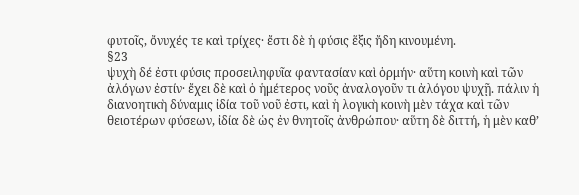φυτοῖς, ὄνυχές τε καὶ τρίχες· ἔστι δὲ ἡ φύσις ἕξις ἤδη κινουμένη.
§23
ψυχὴ δέ ἐστι φύσις προσειληφυῖα φαντασίαν καὶ ὁρμήν· αὕτη κοινὴ καὶ τῶν ἀλόγων ἐστίν· ἔχει δὲ καὶ ὁ ἡμέτερος νοῦς ἀναλογοῦν τι ἀλόγου ψυχῇ. πάλιν ἡ διανοητικὴ δύναμις ἰδία τοῦ νοῦ ἐστι, καὶ ἡ λογικὴ κοινὴ μὲν τάχα καὶ τῶν θειοτέρων φύσεων, ἰδία δὲ ὡς ἐν θνητοῖς ἀνθρώπου· αὕτη δὲ διττή, ἡ μὲν καθ’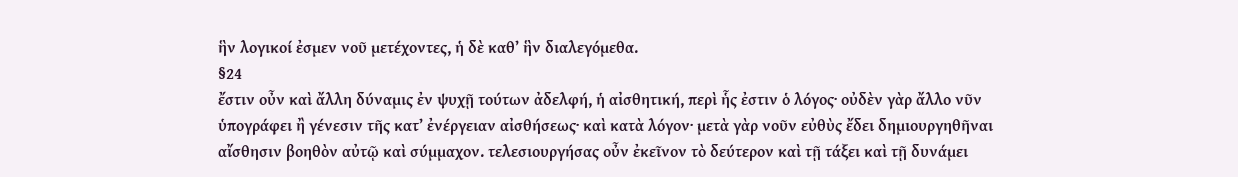ἣν λογικοί ἐσμεν νοῦ μετέχοντες, ἡ δὲ καθ’ ἣν διαλεγόμεθα.
§24
ἔστιν οὖν καὶ ἄλλη δύναμις ἐν ψυχῇ τούτων ἀδελφή, ἡ αἰσθητική, περὶ ἧς ἐστιν ὁ λόγος· οὐδὲν γὰρ ἄλλο νῦν ὑπογράφει ἢ γένεσιν τῆς κατ’ ἐνέργειαν αἰσθήσεως· καὶ κατὰ λόγον· μετὰ γὰρ νοῦν εὐθὺς ἔδει δημιουργηθῆναι αἴσθησιν βοηθὸν αὐτῷ καὶ σύμμαχον. τελεσιουργήσας οὖν ἐκεῖνον τὸ δεύτερον καὶ τῇ τάξει καὶ τῇ δυνάμει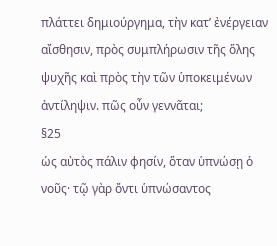πλάττει δημιούργημα, τὴν κατ’ ἐνέργειαν αἴσθησιν, πρὸς συμπλήρωσιν τῆς ὅλης ψυχῆς καὶ πρὸς τὴν τῶν ὑποκειμένων ἀντίληψιν. πῶς οὖν γεννᾶται;
§25
ὡς αὐτὸς πάλιν φησίν, ὅταν ὑπνώσῃ ὁ νοῦς· τῷ γὰρ ὄντι ὑπνώσαντος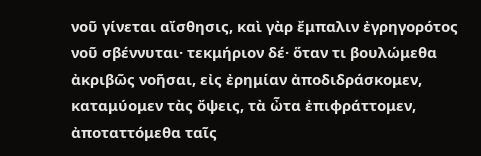νοῦ γίνεται αἴσθησις, καὶ γὰρ ἔμπαλιν ἐγρηγορότος νοῦ σβέννυται· τεκμήριον δέ· ὅταν τι βουλώμεθα ἀκριβῶς νοῆσαι, εἰς ἐρημίαν ἀποδιδράσκομεν, καταμύομεν τὰς ὄψεις, τὰ ὦτα ἐπιφράττομεν, ἀποταττόμεθα ταῖς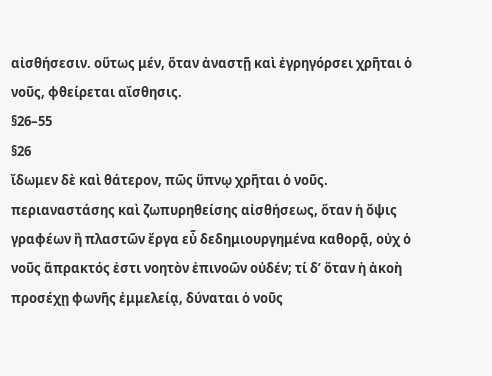αἰσθήσεσιν. οὕτως μέν, ὅταν ἀναστῇ καὶ ἐγρηγόρσει χρῆται ὁ νοῦς, φθείρεται αἴσθησις.
§26–55
§26
ἴδωμεν δὲ καὶ θάτερον, πῶς ὕπνῳ χρῆται ὁ νοῦς. περιαναστάσης καὶ ζωπυρηθείσης αἰσθήσεως, ὅταν ἡ ὄψις γραφέων ἢ πλαστῶν ἔργα εὖ δεδημιουργημένα καθορᾷ, οὐχ ὁ νοῦς ἄπρακτός ἐστι νοητὸν ἐπινοῶν οὐδέν; τί δ’ ὅταν ἡ ἀκοὴ προσέχῃ φωνῆς ἐμμελείᾳ, δύναται ὁ νοῦς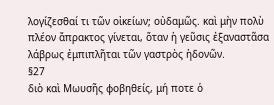λογίζεσθαί τι τῶν οἰκείων; οὐδαμῶς. καὶ μὴν πολὺ πλέον ἄπρακτος γίνεται, ὅταν ἡ γεῦσις ἐξαναστᾶσα λάβρως ἐμπιπλῆται τῶν γαστρὸς ἡδονῶν.
§27
διὸ καὶ Μωυσῆς φοβηθείς, μή ποτε ὁ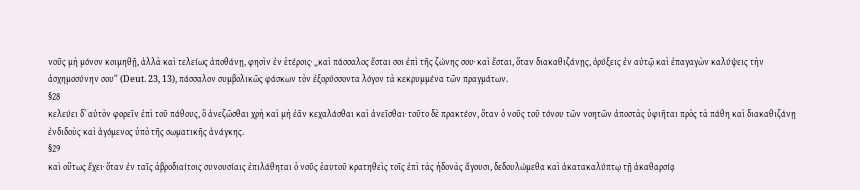νοῦς μὴ μόνον κοιμηθῇ, ἀλλὰ καὶ τελείως ἀποθάνῃ, φησὶν ἐν ἑτέροις· „καὶ πάσσαλος ἔσται σοι ἐπὶ τῆς ζώνης σου· καὶ ἔσται, ὅταν διακαθιζάνῃς, ὀρύξεις ἐν αὐτῷ καὶ ἐπαγαγὼν καλύψεις τὴν ἀσχημοσύνην σου“ (Deut. 23, 13), πάσσαλον συμβολικῶς φάσκων τὸν ἐξορύσσοντα λόγον τὰ κεκρυμμένα τῶν πραγμάτων.
§28
κελεύει δ’ αὐτὸν φορεῖν ἐπὶ τοῦ πάθους, ὃ ἀνεζῶσθαι χρὴ καὶ μὴ ἐᾶν κεχαλάσθαι καὶ ἀνεῖσθαι· τοῦτο δὲ πρακτέον, ὅταν ὁ νοῦς τοῦ τόνου τῶν νοητῶν ἀποστὰς ὑφιῆται πρὸς τὰ πάθη καὶ διακαθιζάνῃ ἐνδιδοὺς καὶ ἀγόμενος ὑπὸ τῆς σωματικῆς ἀνάγκης.
§29
καὶ οὕτως ἔχει· ὅταν ἐν ταῖς ἁβροδιαίτοις συνουσίαις ἐπιλάθηται ὁ νοῦς ἑαυτοῦ κρατηθεὶς τοῖς ἐπὶ τὰς ἡδονὰς ἄγουσι, δεδουλώμεθα καὶ ἀκατακαλύπτῳ τῇ ἀκαθαρσίᾳ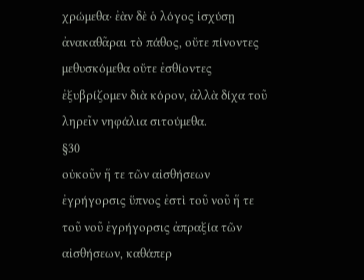χρώμεθα· ἐὰν δὲ ὁ λόγος ἰσχύσῃ ἀνακαθᾶραι τὸ πάθος, οὔτε πίνοντες μεθυσκόμεθα οὔτε ἐσθίοντες ἐξυβρίζομεν διὰ κόρον, ἀλλὰ δίχα τοῦ ληρεῖν νηφάλια σιτούμεθα.
§30
οὐκοῦν ἥ τε τῶν αἰσθήσεων ἐγρήγορσις ὕπνος ἐστὶ τοῦ νοῦ ἥ τε τοῦ νοῦ ἐγρήγορσις ἀπραξία τῶν αἰσθήσεων, καθάπερ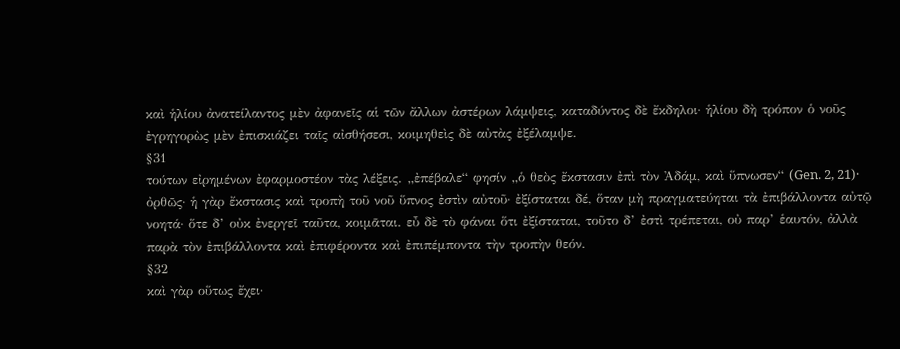καὶ ἡλίου ἀνατείλαντος μὲν ἀφανεῖς αἱ τῶν ἄλλων ἀστέρων λάμψεις, καταδύντος δὲ ἔκδηλοι· ἡλίου δὴ τρόπον ὁ νοῦς ἐγρηγορὼς μὲν ἐπισκιάζει ταῖς αἰσθήσεσι, κοιμηθεὶς δὲ αὐτὰς ἐξέλαμψε.
§31
τούτων εἰρημένων ἐφαρμοστέον τὰς λέξεις. „ἐπέβαλε“ φησίν „ὁ θεὸς ἔκστασιν ἐπὶ τὸν Ἀδάμ, καὶ ὕπνωσεν“ (Gen. 2, 21)· ὀρθῶς· ἡ γὰρ ἔκστασις καὶ τροπὴ τοῦ νοῦ ὕπνος ἐστὶν αὐτοῦ· ἐξίσταται δέ, ὅταν μὴ πραγματεύηται τὰ ἐπιβάλλοντα αὐτῷ νοητά· ὅτε δ’ οὐκ ἐνεργεῖ ταῦτα, κοιμᾶται. εὖ δὲ τὸ φάναι ὅτι ἐξίσταται, τοῦτο δ’ ἐστὶ τρέπεται, οὐ παρ’ ἑαυτόν, ἀλλὰ παρὰ τὸν ἐπιβάλλοντα καὶ ἐπιφέροντα καὶ ἐπιπέμποντα τὴν τροπὴν θεόν.
§32
καὶ γὰρ οὕτως ἔχει·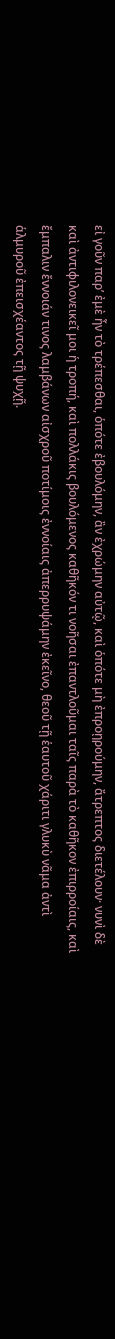εἰ γοῦν παρ’ ἐμὲ ἦν τὸ τρέπεσθαι, ὁπότε ἐβουλόμην, ἂν ἐχρώμην αὐτῷ, καὶ ὁπότε μὴ ἐπροῃρούμην, ἄτρεπτος διετέλουν· νυνὶ δὲ καὶ ἀντιφιλονεικεῖ μοι ἡ τροπή, καὶ πολλάκις βουλόμενος καθῆκόν τι νοῆσαι ἐπαντλοῦμαι ταῖς παρὰ τὸ καθῆκον ἐπιρροίαις, καὶ ἔμπαλιν ἔννοιάν τινος λαμβάνων αἰσχροῦ ποτίμοις ἐννοίαις ἀπερρυψάμην ἐκεῖνο, θεοῦ τῇ ἑαυτοῦ χάριτι γλυκὺ νᾶμα ἀντὶ ἁλμυροῦ ἐπεισχέαντος τῇ ψυχῇ.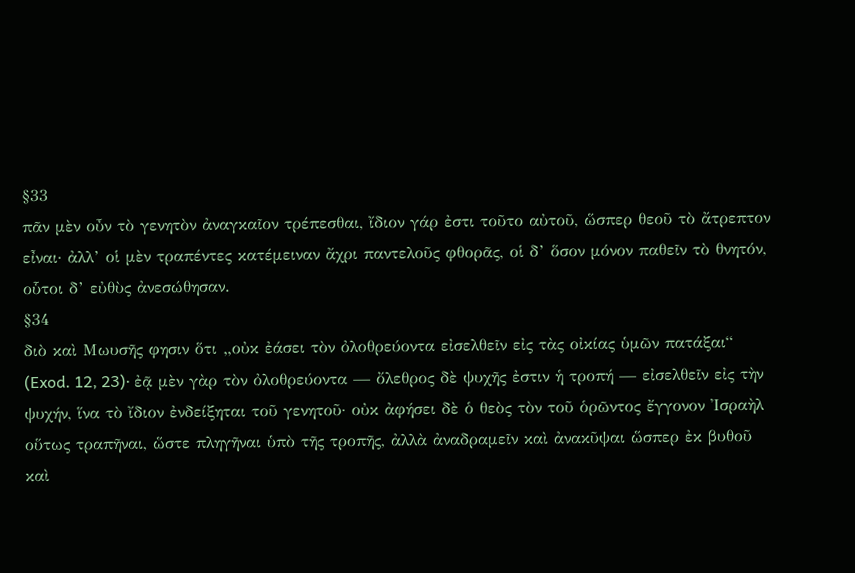§33
πᾶν μὲν οὖν τὸ γενητὸν ἀναγκαῖον τρέπεσθαι, ἴδιον γάρ ἐστι τοῦτο αὐτοῦ, ὥσπερ θεοῦ τὸ ἄτρεπτον εἶναι· ἀλλ’ οἱ μὲν τραπέντες κατέμειναν ἄχρι παντελοῦς φθορᾶς, οἱ δ’ ὅσον μόνον παθεῖν τὸ θνητόν, οὗτοι δ’ εὐθὺς ἀνεσώθησαν.
§34
διὸ καὶ Μωυσῆς φησιν ὅτι „οὐκ ἐάσει τὸν ὀλοθρεύοντα εἰσελθεῖν εἰς τὰς οἰκίας ὑμῶν πατάξαι“ (Exod. 12, 23)· ἐᾷ μὲν γὰρ τὸν ὀλοθρεύοντα — ὄλεθρος δὲ ψυχῆς ἐστιν ἡ τροπή — εἰσελθεῖν εἰς τὴν ψυχήν, ἵνα τὸ ἴδιον ἐνδείξηται τοῦ γενητοῦ· οὐκ ἀφήσει δὲ ὁ θεὸς τὸν τοῦ ὁρῶντος ἔγγονον Ἰσραὴλ οὕτως τραπῆναι, ὥστε πληγῆναι ὑπὸ τῆς τροπῆς, ἀλλὰ ἀναδραμεῖν καὶ ἀνακῦψαι ὥσπερ ἐκ βυθοῦ καὶ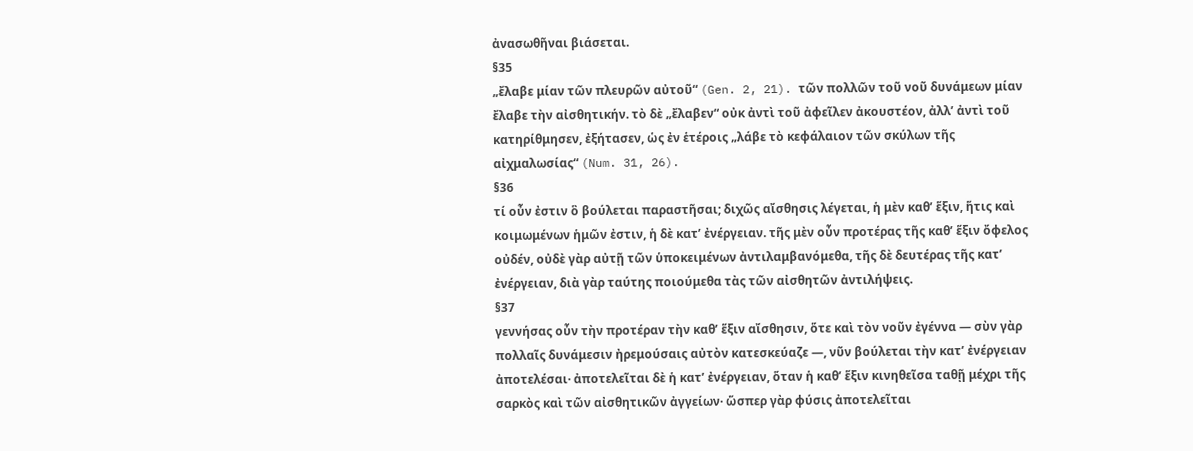ἀνασωθῆναι βιάσεται.
§35
„ἔλαβε μίαν τῶν πλευρῶν αὐτοῦ“ (Gen. 2, 21). τῶν πολλῶν τοῦ νοῦ δυνάμεων μίαν ἔλαβε τὴν αἰσθητικήν. τὸ δὲ „ἔλαβεν“ οὐκ ἀντὶ τοῦ ἀφεῖλεν ἀκουστέον, ἀλλ’ ἀντὶ τοῦ κατηρίθμησεν, ἐξήτασεν, ὡς ἐν ἑτέροις „λάβε τὸ κεφάλαιον τῶν σκύλων τῆς αἰχμαλωσίας“ (Num. 31, 26).
§36
τί οὖν ἐστιν ὃ βούλεται παραστῆσαι; διχῶς αἴσθησις λέγεται, ἡ μὲν καθ’ ἕξιν, ἥτις καὶ κοιμωμένων ἡμῶν ἐστιν, ἡ δὲ κατ’ ἐνέργειαν. τῆς μὲν οὖν προτέρας τῆς καθ’ ἕξιν ὄφελος οὐδέν, οὐδὲ γὰρ αὐτῇ τῶν ὑποκειμένων ἀντιλαμβανόμεθα, τῆς δὲ δευτέρας τῆς κατ’ ἐνέργειαν, διὰ γὰρ ταύτης ποιούμεθα τὰς τῶν αἰσθητῶν ἀντιλήψεις.
§37
γεννήσας οὖν τὴν προτέραν τὴν καθ’ ἕξιν αἴσθησιν, ὅτε καὶ τὸν νοῦν ἐγέννα — σὺν γὰρ πολλαῖς δυνάμεσιν ἠρεμούσαις αὐτὸν κατεσκεύαζε —, νῦν βούλεται τὴν κατ’ ἐνέργειαν ἀποτελέσαι· ἀποτελεῖται δὲ ἡ κατ’ ἐνέργειαν, ὅταν ἡ καθ’ ἕξιν κινηθεῖσα ταθῇ μέχρι τῆς σαρκὸς καὶ τῶν αἰσθητικῶν ἀγγείων· ὥσπερ γὰρ φύσις ἀποτελεῖται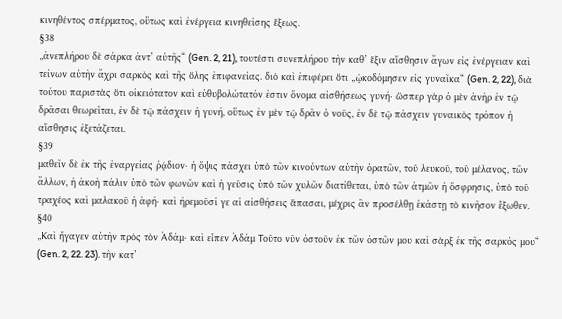κινηθέντος σπέρματος, οὕτως καὶ ἐνέργεια κινηθείσης ἕξεως.
§38
„ἀνεπλήρου δὲ σάρκα ἀντ’ αὐτῆς“ (Gen. 2, 21), τουτέστι συνεπλήρου τὴν καθ’ ἕξιν αἴσθησιν ἄγων εἰς ἐνέργειαν καὶ τείνων αὐτὴν ἄχρι σαρκὸς καὶ τῆς ὅλης ἐπιφανείας. διὸ καὶ ἐπιφέρει ὅτι „ᾠκοδόμησεν εἰς γυναῖκα“ (Gen. 2, 22), διὰ τούτου παριστὰς ὅτι οἰκειότατον καὶ εὐθυβολώτατόν ἐστιν ὄνομα αἰσθήσεως γυνή· ὥσπερ γὰρ ὁ μὲν ἀνὴρ ἐν τῷ δρᾶσαι θεωρεῖται, ἐν δὲ τῷ πάσχειν ἡ γυνή, οὕτως ἐν μὲν τῷ δρᾶν ὁ νοῦς, ἐν δὲ τῷ πάσχειν γυναικὸς τρόπον ἡ αἴσθησις ἐξετάζεται.
§39
μαθεῖν δὲ ἐκ τῆς ἐναργείας ῥᾴδιον· ἡ ὄψις πάσχει ὑπὸ τῶν κινούντων αὐτὴν ὁρατῶν, τοῦ λευκοῦ, τοῦ μέλανος, τῶν ἄλλων, ἡ ἀκοὴ πάλιν ὑπὸ τῶν φωνῶν καὶ ἡ γεῦσις ὑπὸ τῶν χυλῶν διατίθεται, ὑπὸ τῶν ἀτμῶν ἡ ὄσφρησις, ὑπὸ τοῦ τραχέος καὶ μαλακοῦ ἡ ἁφή· καὶ ἠρεμοῦσί γε αἱ αἰσθήσεις ἅπασαι, μέχρις ἂν προσέλθῃ ἑκάστῃ τὸ κινῆσον ἔξωθεν.
§40
„Καὶ ἤγαγεν αὐτὴν πρὸς τὸν Ἀδάμ· καὶ εἶπεν Ἀδάμ Τοῦτο νῦν ὀστοῦν ἐκ τῶν ὀστῶν μου καὶ σὰρξ ἐκ τῆς σαρκός μου“ (Gen. 2, 22. 23). τὴν κατ’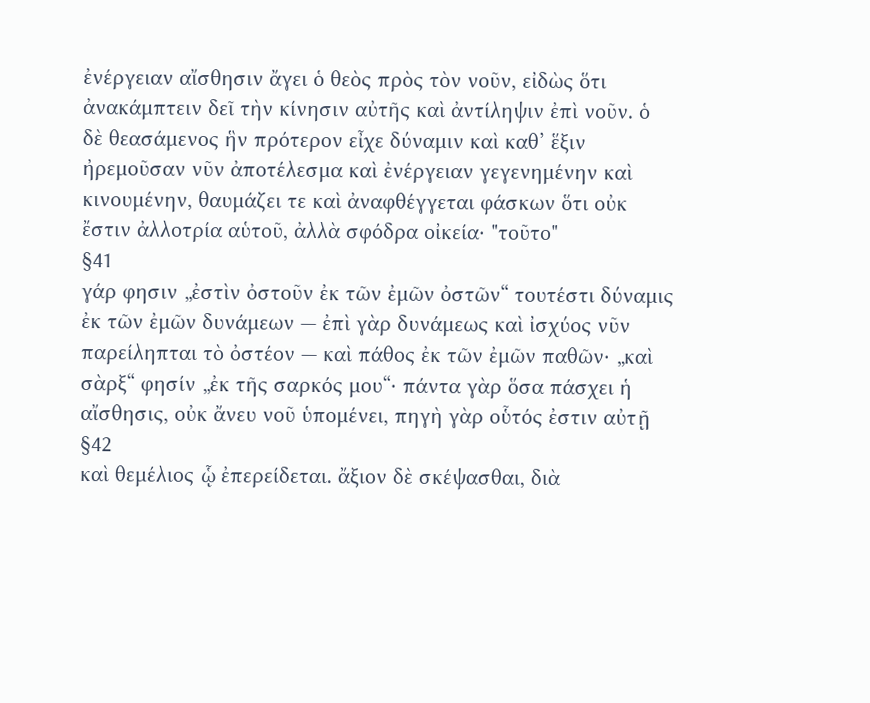ἐνέργειαν αἴσθησιν ἄγει ὁ θεὸς πρὸς τὸν νοῦν, εἰδὼς ὅτι ἀνακάμπτειν δεῖ τὴν κίνησιν αὐτῆς καὶ ἀντίληψιν ἐπὶ νοῦν. ὁ δὲ θεασάμενος ἣν πρότερον εἶχε δύναμιν καὶ καθ’ ἕξιν ἠρεμοῦσαν νῦν ἀποτέλεσμα καὶ ἐνέργειαν γεγενημένην καὶ κινουμένην, θαυμάζει τε καὶ ἀναφθέγγεται φάσκων ὅτι οὐκ ἔστιν ἀλλοτρία αὑτοῦ, ἀλλὰ σφόδρα οἰκεία· "τοῦτο"
§41
γάρ φησιν „ἐστὶν ὀστοῦν ἐκ τῶν ἐμῶν ὀστῶν“ τουτέστι δύναμις ἐκ τῶν ἐμῶν δυνάμεων — ἐπὶ γὰρ δυνάμεως καὶ ἰσχύος νῦν παρείληπται τὸ ὀστέον — καὶ πάθος ἐκ τῶν ἐμῶν παθῶν· „καὶ σὰρξ“ φησίν „ἐκ τῆς σαρκός μου“· πάντα γὰρ ὅσα πάσχει ἡ αἴσθησις, οὐκ ἄνευ νοῦ ὑπομένει, πηγὴ γὰρ οὗτός ἐστιν αὐτῇ
§42
καὶ θεμέλιος ᾧ ἐπερείδεται. ἄξιον δὲ σκέψασθαι, διὰ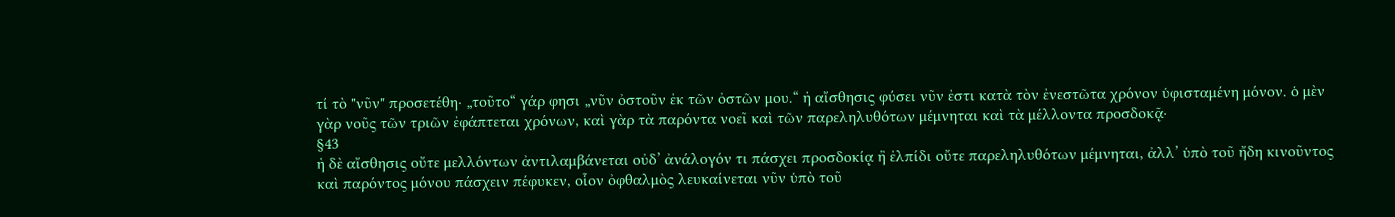τί τὸ "νῦν" προσετέθη· „τοῦτο“ γάρ φησι „νῦν ὀστοῦν ἐκ τῶν ὀστῶν μου.“ ἡ αἴσθησις φύσει νῦν ἐστι κατὰ τὸν ἐνεστῶτα χρόνον ὑφισταμένη μόνον. ὁ μὲν γὰρ νοῦς τῶν τριῶν ἐφάπτεται χρόνων, καὶ γὰρ τὰ παρόντα νοεῖ καὶ τῶν παρεληλυθότων μέμνηται καὶ τὰ μέλλοντα προσδοκᾷ·
§43
ἡ δὲ αἴσθησις οὔτε μελλόντων ἀντιλαμβάνεται οὐδ’ ἀνάλογόν τι πάσχει προσδοκίᾳ ἢ ἐλπίδι οὔτε παρεληλυθότων μέμνηται, ἀλλ’ ὑπὸ τοῦ ἤδη κινοῦντος καὶ παρόντος μόνου πάσχειν πέφυκεν, οἷον ὀφθαλμὸς λευκαίνεται νῦν ὑπὸ τοῦ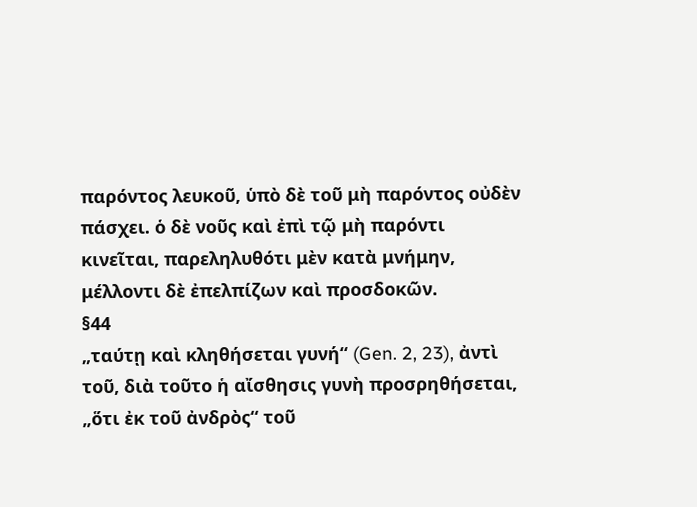παρόντος λευκοῦ, ὑπὸ δὲ τοῦ μὴ παρόντος οὐδὲν πάσχει. ὁ δὲ νοῦς καὶ ἐπὶ τῷ μὴ παρόντι κινεῖται, παρεληλυθότι μὲν κατὰ μνήμην, μέλλοντι δὲ ἐπελπίζων καὶ προσδοκῶν.
§44
„ταύτῃ καὶ κληθήσεται γυνή“ (Gen. 2, 23), ἀντὶ τοῦ, διὰ τοῦτο ἡ αἴσθησις γυνὴ προσρηθήσεται, „ὅτι ἐκ τοῦ ἀνδρὸς“ τοῦ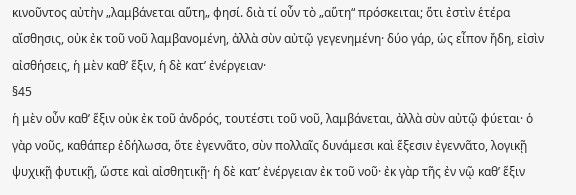κινοῦντος αὐτὴν „λαμβάνεται αὕτη„ φησί. διὰ τί οὖν τὸ „αὕτη“ πρόσκειται; ὅτι ἐστὶν ἑτέρα αἴσθησις, οὐκ ἐκ τοῦ νοῦ λαμβανομένη, ἀλλὰ σὺν αὐτῷ γεγενημένη· δύο γάρ, ὡς εἶπον ἤδη, εἰσὶν αἰσθήσεις, ἡ μὲν καθ’ ἕξιν, ἡ δὲ κατ’ ἐνέργειαν·
§45
ἡ μὲν οὖν καθ’ ἕξιν οὐκ ἐκ τοῦ ἀνδρός, τουτέστι τοῦ νοῦ, λαμβάνεται, ἀλλὰ σὺν αὐτῷ φύεται· ὁ γὰρ νοῦς, καθάπερ ἐδήλωσα, ὅτε ἐγεννᾶτο, σὺν πολλαῖς δυνάμεσι καὶ ἕξεσιν ἐγεννᾶτο, λογικῇ ψυχικῇ φυτικῇ, ὥστε καὶ αἰσθητικῇ· ἡ δὲ κατ’ ἐνέργειαν ἐκ τοῦ νοῦ· ἐκ γὰρ τῆς ἐν νῷ καθ’ ἕξιν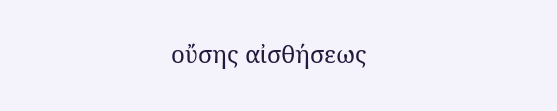οὔσης αἰσθήσεως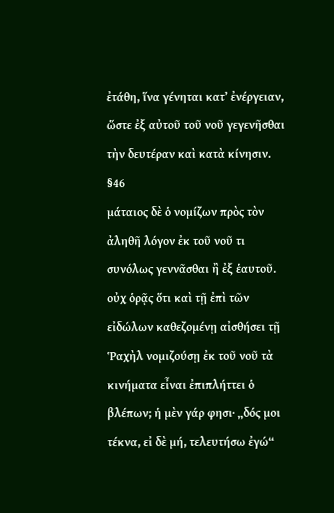ἐτάθη, ἵνα γένηται κατ’ ἐνέργειαν, ὥστε ἐξ αὐτοῦ τοῦ νοῦ γεγενῆσθαι τὴν δευτέραν καὶ κατὰ κίνησιν.
§46
μάταιος δὲ ὁ νομίζων πρὸς τὸν ἀληθῆ λόγον ἐκ τοῦ νοῦ τι συνόλως γεννᾶσθαι ἢ ἐξ ἑαυτοῦ. οὐχ ὁρᾷς ὅτι καὶ τῇ ἐπὶ τῶν εἰδώλων καθεζομένῃ αἰσθήσει τῇ Ῥαχὴλ νομιζούσῃ ἐκ τοῦ νοῦ τὰ κινήματα εἶναι ἐπιπλήττει ὁ βλέπων; ἡ μὲν γάρ φησι· „δός μοι τέκνα, εἰ δὲ μή, τελευτήσω ἐγώ“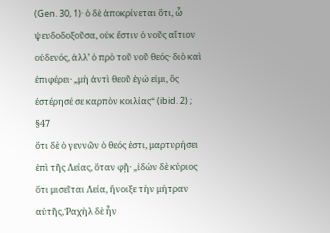(Gen. 30, 1)· ὁ δὲ ἀποκρίνεται ὅτι, ὦ ψευδοδοξοῦσα, οὐκ ἔστιν ὁ νοῦς αἴτιον οὐδενός, ἀλλ’ ὁ πρὸ τοῦ νοῦ θεός· διὸ καὶ ἐπιφέρει· „μὴ ἀντὶ θεοῦ ἐγώ εἰμι, ὃς ἐστέρησέ σε καρπὸν κοιλίας“ (ibid. 2) ;
§47
ὅτι δὲ ὁ γεννῶν ὁ θεός ἐστι, μαρτυρήσει ἐπὶ τῆς Λείας, ὅταν φῇ· „ἰδὼν δὲ κύριος ὅτι μισεῖται Λεία, ἤνοιξε τὴν μήτραν αὐτῆς, Ῥαχὴλ δὲ ἦν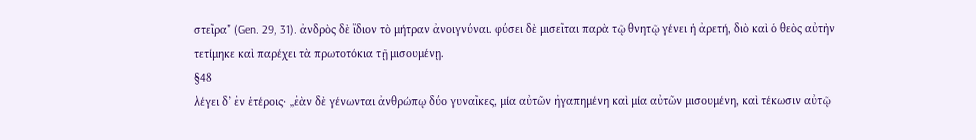στεῖρα" (Gen. 29, 31). ἀνδρὸς δὲ ἴδιον τὸ μήτραν ἀνοιγνύναι. φύσει δὲ μισεῖται παρὰ τῷ θνητῷ γένει ἡ ἀρετή, διὸ καὶ ὁ θεὸς αὐτὴν τετίμηκε καὶ παρέχει τὰ πρωτοτόκια τῇ μισουμένῃ.
§48
λέγει δ’ ἐν ἑτέροις· „ἐὰν δὲ γένωνται ἀνθρώπῳ δύο γυναῖκες, μία αὐτῶν ἠγαπημένη καὶ μία αὐτῶν μισουμένη, καὶ τέκωσιν αὐτῷ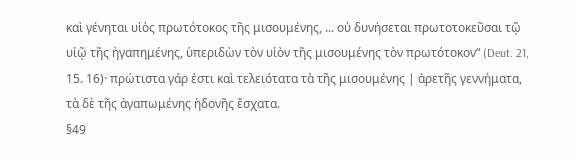καὶ γένηται υἱὸς πρωτότοκος τῆς μισουμένης, ... οὐ δυνήσεται πρωτοτοκεῦσαι τῷ υἱῷ τῆς ἠγαπημένης, ὑπεριδὼν τὸν υἱὸν τῆς μισουμένης τὸν πρωτότοκον“ (Deut. 21, 15. 16)· πρώτιστα γάρ ἐστι καὶ τελειότατα τὰ τῆς μισουμένης | ἀρετῆς γεννήματα, τὰ δὲ τῆς ἀγαπωμένης ἡδονῆς ἔσχατα.
§49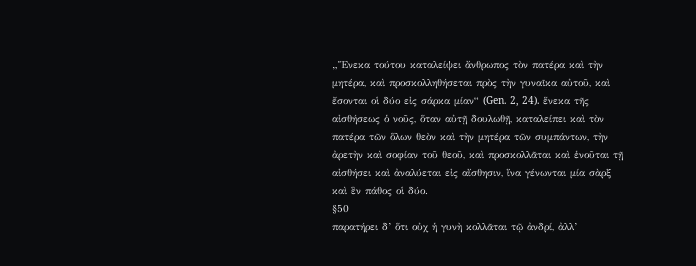„Ἕνεκα τούτου καταλείψει ἄνθρωπος τὸν πατέρα καὶ τὴν μητέρα, καὶ προσκολληθήσεται πρὸς τὴν γυναῖκα αὐτοῦ, καὶ ἔσονται οἱ δύο εἰς σάρκα μίαν“ (Gen. 2, 24). ἕνεκα τῆς αἰσθήσεως ὁ νοῦς, ὅταν αὐτῇ δουλωθῇ, καταλείπει καὶ τὸν πατέρα τῶν ὅλων θεὸν καὶ τὴν μητέρα τῶν συμπάντων, τὴν ἀρετὴν καὶ σοφίαν τοῦ θεοῦ, καὶ προσκολλᾶται καὶ ἑνοῦται τῇ αἰσθήσει καὶ ἀναλύεται εἰς αἴσθησιν, ἵνα γένωνται μία σὰρξ καὶ ἓν πάθος οἱ δύο.
§50
παρατήρει δ’ ὅτι οὐχ ἡ γυνὴ κολλᾶται τῷ ἀνδρί, ἀλλ’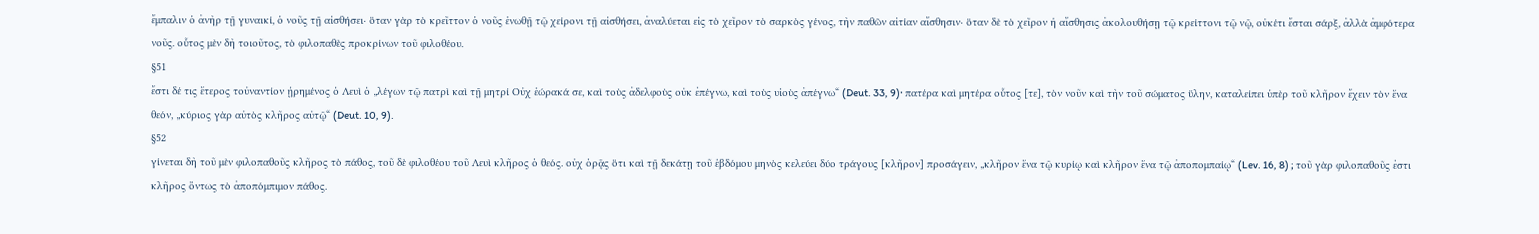ἔμπαλιν ὁ ἀνὴρ τῇ γυναικί, ὁ νοῦς τῇ αἰσθήσει· ὅταν γὰρ τὸ κρεῖττον ὁ νοῦς ἑνωθῇ τῷ χείρονι τῇ αἰσθήσει, ἀναλύεται εἰς τὸ χεῖρον τὸ σαρκὸς γένος, τὴν παθῶν αἰτίαν αἴσθησιν· ὅταν δὲ τὸ χεῖρον ἡ αἴσθησις ἀκολουθήσῃ τῷ κρείττονι τῷ νῷ, οὐκέτι ἔσται σάρξ, ἀλλὰ ἀμφότερα νοῦς. οὗτος μὲν δὴ τοιοῦτος, τὸ φιλοπαθὲς προκρίνων τοῦ φιλοθέου.
§51
ἔστι δέ τις ἕτερος τοὐναντίον ᾑρημένος ὁ Λευὶ ὁ „λέγων τῷ πατρὶ καὶ τῇ μητρί Οὐχ ἑώρακά σε, καὶ τοὺς ἀδελφοὺς οὐκ ἐπέγνω, καὶ τοὺς υἱοὺς ἀπέγνω“ (Deut. 33, 9)· πατέρα καὶ μητέρα οὗτος [τε], τὸν νοῦν καὶ τὴν τοῦ σώματος ὕλην, καταλείπει ὑπὲρ τοῦ κλῆρον ἔχειν τὸν ἕνα θεόν, „κύριος γὰρ αὐτὸς κλῆρος αὐτῷ“ (Deut. 10, 9).
§52
γίνεται δὴ τοῦ μὲν φιλοπαθοῦς κλῆρος τὸ πάθος, τοῦ δὲ φιλοθέου τοῦ Λευὶ κλῆρος ὁ θεός. οὐχ ὁρᾷς ὅτι καὶ τῇ δεκάτῃ τοῦ ἑβδόμου μηνὸς κελεύει δύο τράγους [κλῆρον] προσάγειν, „κλῆρον ἕνα τῷ κυρίῳ καὶ κλῆρον ἕνα τῷ ἀποπομπαίῳ“ (Lev. 16, 8) ; τοῦ γὰρ φιλοπαθοῦς ἐστι κλῆρος ὄντως τὸ ἀποπόμπιμον πάθος.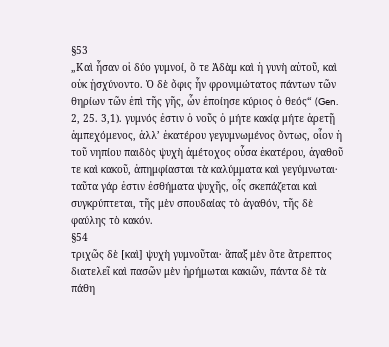§53
„Καὶ ἦσαν οἱ δύο γυμνοί, ὅ τε Ἀδὰμ καὶ ἡ γυνὴ αὐτοῦ, καὶ οὐκ ᾐσχύνοντο. Ὁ δὲ ὄφις ἦν φρονιμώτατος πάντων τῶν θηρίων τῶν ἐπὶ τῆς γῆς, ὧν ἐποίησε κύριος ὁ θεός“ (Gen. 2, 25. 3,1). γυμνός ἐστιν ὁ νοῦς ὁ μήτε κακίᾳ μήτε ἀρετῇ ἀμπεχόμενος, ἀλλ’ ἑκατέρου γεγυμνωμένος ὄντως, οἷον ἡ τοῦ νηπίου παιδὸς ψυχὴ ἀμέτοχος οὖσα ἑκατέρου, ἀγαθοῦ τε καὶ κακοῦ, ἀπημφίασται τὰ καλύμματα καὶ γεγύμνωται· ταῦτα γάρ ἐστιν ἐσθήματα ψυχῆς, οἷς σκεπάζεται καὶ συγκρύπτεται, τῆς μὲν σπουδαίας τὸ ἀγαθόν, τῆς δὲ φαύλης τὸ κακόν.
§54
τριχῶς δὲ [καὶ] ψυχὴ γυμνοῦται· ἅπαξ μὲν ὅτε ἄτρεπτος διατελεῖ καὶ πασῶν μὲν ἠρήμωται κακιῶν, πάντα δὲ τὰ πάθη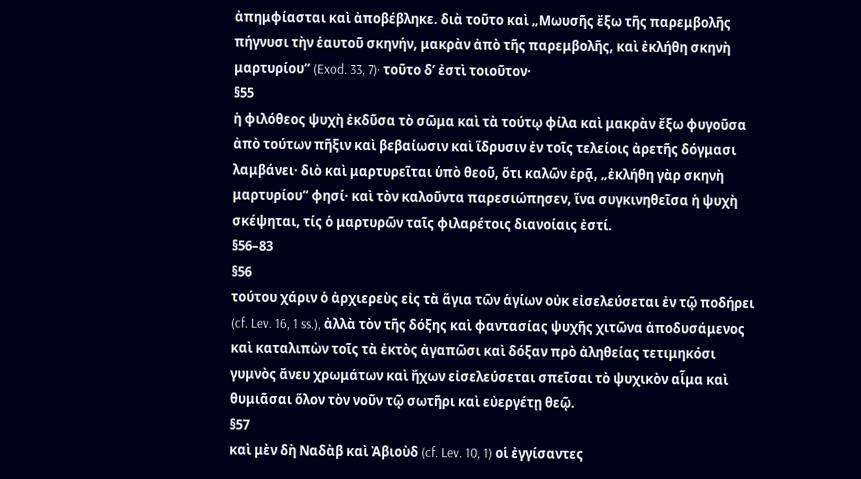ἀπημφίασται καὶ ἀποβέβληκε. διὰ τοῦτο καὶ „Μωυσῆς ἔξω τῆς παρεμβολῆς πήγνυσι τὴν ἑαυτοῦ σκηνήν, μακρὰν ἀπὸ τῆς παρεμβολῆς, καὶ ἐκλήθη σκηνὴ μαρτυρίου“ (Exod. 33, 7)· τοῦτο δ’ ἐστὶ τοιοῦτον·
§55
ἡ φιλόθεος ψυχὴ ἐκδῦσα τὸ σῶμα καὶ τὰ τούτῳ φίλα καὶ μακρὰν ἔξω φυγοῦσα ἀπὸ τούτων πῆξιν καὶ βεβαίωσιν καὶ ἵδρυσιν ἐν τοῖς τελείοις ἀρετῆς δόγμασι λαμβάνει· διὸ καὶ μαρτυρεῖται ὑπὸ θεοῦ, ὅτι καλῶν ἐρᾷ, „ἐκλήθη γὰρ σκηνὴ μαρτυρίου“ φησί· καὶ τὸν καλοῦντα παρεσιώπησεν, ἵνα συγκινηθεῖσα ἡ ψυχὴ σκέψηται, τίς ὁ μαρτυρῶν ταῖς φιλαρέτοις διανοίαις ἐστί.
§56–83
§56
τούτου χάριν ὁ ἀρχιερεὺς εἰς τὰ ἅγια τῶν ἁγίων οὐκ εἰσελεύσεται ἐν τῷ ποδήρει (cf. Lev. 16, 1 ss.), ἀλλὰ τὸν τῆς δόξης καὶ φαντασίας ψυχῆς χιτῶνα ἀποδυσάμενος καὶ καταλιπὼν τοῖς τὰ ἐκτὸς ἀγαπῶσι καὶ δόξαν πρὸ ἀληθείας τετιμηκόσι γυμνὸς ἄνευ χρωμάτων καὶ ἤχων εἰσελεύσεται σπεῖσαι τὸ ψυχικὸν αἷμα καὶ θυμιᾶσαι ὅλον τὸν νοῦν τῷ σωτῆρι καὶ εὐεργέτῃ θεῷ.
§57
καὶ μὲν δὴ Ναδὰβ καὶ Ἀβιοὺδ (cf. Lev. 10, 1) οἱ ἐγγίσαντες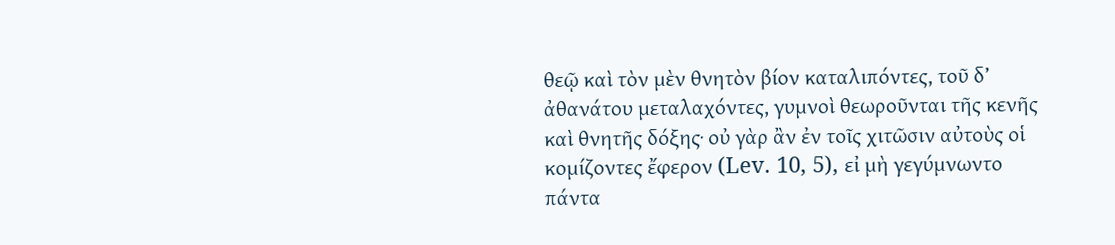θεῷ καὶ τὸν μὲν θνητὸν βίον καταλιπόντες, τοῦ δ’ ἀθανάτου μεταλαχόντες, γυμνοὶ θεωροῦνται τῆς κενῆς καὶ θνητῆς δόξης· οὐ γὰρ ἂν ἐν τοῖς χιτῶσιν αὐτοὺς οἱ κομίζοντες ἔφερον (Lev. 10, 5), εἰ μὴ γεγύμνωντο πάντα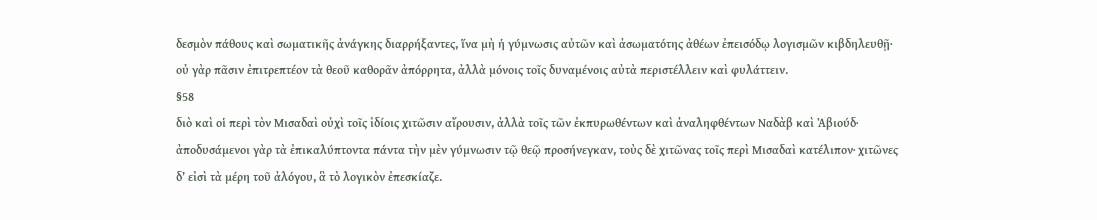δεσμὸν πάθους καὶ σωματικῆς ἀνάγκης διαρρήξαντες, ἵνα μὴ ἡ γύμνωσις αὐτῶν καὶ ἀσωματότης ἀθέων ἐπεισόδῳ λογισμῶν κιβδηλευθῇ· οὐ γὰρ πᾶσιν ἐπιτρεπτέον τὰ θεοῦ καθορᾶν ἀπόρρητα, ἀλλὰ μόνοις τοῖς δυναμένοις αὐτὰ περιστέλλειν καὶ φυλάττειν.
§58
διὸ καὶ οἱ περὶ τὸν Μισαδαὶ οὐχὶ τοῖς ἰδίοις χιτῶσιν αἴρουσιν, ἀλλὰ τοῖς τῶν ἐκπυρωθέντων καὶ ἀναληφθέντων Ναδὰβ καὶ Ἀβιούδ· ἀποδυσάμενοι γὰρ τὰ ἐπικαλύπτοντα πάντα τὴν μὲν γύμνωσιν τῷ θεῷ προσήνεγκαν, τοὺς δὲ χιτῶνας τοῖς περὶ Μισαδαὶ κατέλιπον· χιτῶνες δ’ εἰσὶ τὰ μέρη τοῦ ἀλόγου, ἃ τὸ λογικὸν ἐπεσκίαζε.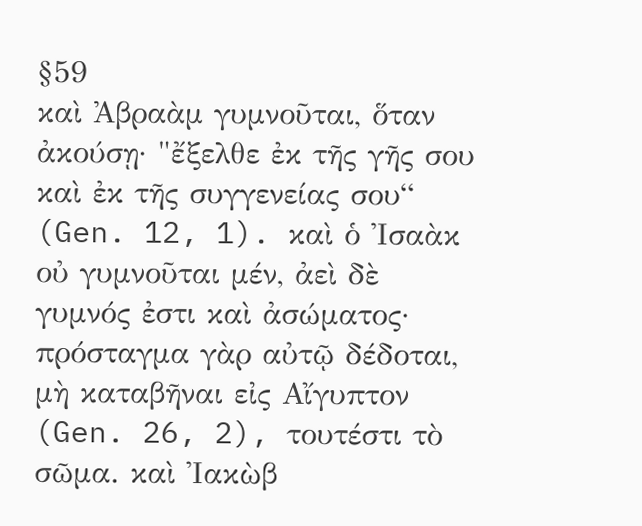§59
καὶ Ἀβραὰμ γυμνοῦται, ὅταν ἀκούσῃ· "ἔξελθε ἐκ τῆς γῆς σου καὶ ἐκ τῆς συγγενείας σου“ (Gen. 12, 1). καὶ ὁ Ἰσαὰκ οὐ γυμνοῦται μέν, ἀεὶ δὲ γυμνός ἐστι καὶ ἀσώματος· πρόσταγμα γὰρ αὐτῷ δέδοται, μὴ καταβῆναι εἰς Αἴγυπτον (Gen. 26, 2), τουτέστι τὸ σῶμα. καὶ Ἰακὼβ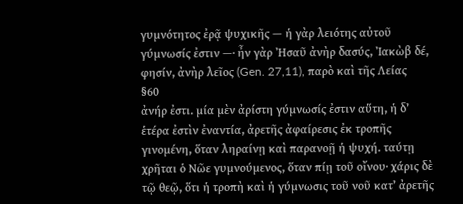γυμνότητος ἐρᾷ ψυχικῆς — ἡ γὰρ λειότης αὐτοῦ γύμνωσίς ἐστιν —· ἦν γὰρ Ἠσαῦ ἀνὴρ δασύς, Ἰακὼβ δέ, φησίν, ἀνὴρ λεῖος (Gen. 27,11), παρὸ καὶ τῆς Λείας
§60
ἀνήρ ἐστι. μία μὲν ἀρίστη γύμνωσίς ἐστιν αὕτη, ἡ δ’ ἑτέρα ἐστὶν ἐναντία, ἀρετῆς ἀφαίρεσις ἐκ τροπῆς γινομένη, ὅταν ληραίνῃ καὶ παρανοῇ ἡ ψυχή. ταύτῃ χρῆται ὁ Νῶε γυμνούμενος, ὅταν πίῃ τοῦ οἴνου· χάρις δὲ τῷ θεῷ, ὅτι ἡ τροπὴ καὶ ἡ γύμνωσις τοῦ νοῦ κατ’ ἀρετῆς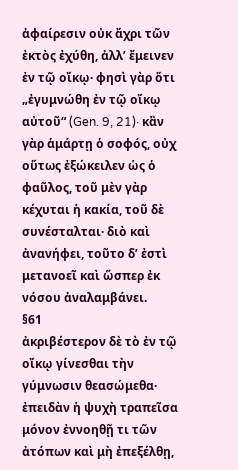ἀφαίρεσιν οὐκ ἄχρι τῶν ἐκτὸς ἐχύθη, ἀλλ’ ἔμεινεν ἐν τῷ οἴκῳ· φησὶ γὰρ ὅτι „ἐγυμνώθη ἐν τῷ οἴκῳ αὐτοῦ“ (Gen. 9, 21)· κἂν γὰρ ἁμάρτῃ ὁ σοφός, οὐχ οὕτως ἐξώκειλεν ὡς ὁ φαῦλος, τοῦ μὲν γὰρ κέχυται ἡ κακία, τοῦ δὲ συνέσταλται· διὸ καὶ ἀνανήφει, τοῦτο δ’ ἐστὶ μετανοεῖ καὶ ὥσπερ ἐκ νόσου ἀναλαμβάνει.
§61
ἀκριβέστερον δὲ τὸ ἐν τῷ οἴκῳ γίνεσθαι τὴν γύμνωσιν θεασώμεθα· ἐπειδὰν ἡ ψυχὴ τραπεῖσα μόνον ἐννοηθῇ τι τῶν ἀτόπων καὶ μὴ ἐπεξέλθῃ,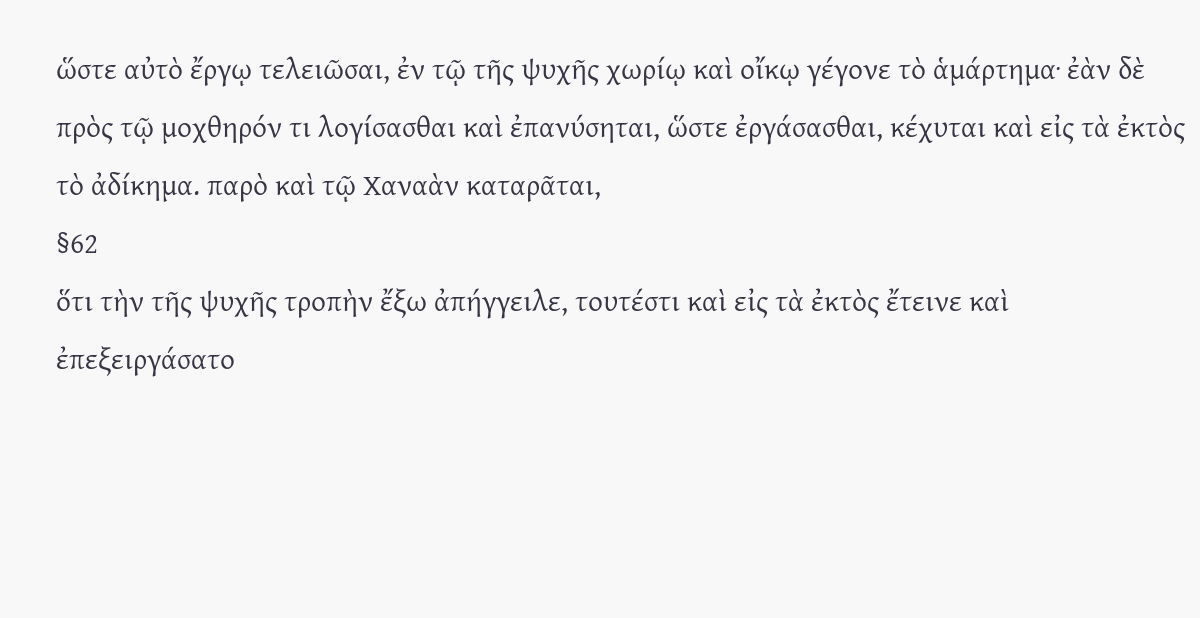ὥστε αὐτὸ ἔργῳ τελειῶσαι, ἐν τῷ τῆς ψυχῆς χωρίῳ καὶ οἴκῳ γέγονε τὸ ἁμάρτημα· ἐὰν δὲ πρὸς τῷ μοχθηρόν τι λογίσασθαι καὶ ἐπανύσηται, ὥστε ἐργάσασθαι, κέχυται καὶ εἰς τὰ ἐκτὸς τὸ ἀδίκημα. παρὸ καὶ τῷ Χαναὰν καταρᾶται,
§62
ὅτι τὴν τῆς ψυχῆς τροπὴν ἔξω ἀπήγγειλε, τουτέστι καὶ εἰς τὰ ἐκτὸς ἔτεινε καὶ ἐπεξειργάσατο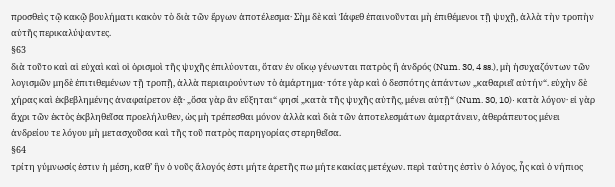προσθεὶς τῷ κακῷ βουλήματι κακὸν τὸ διὰ τῶν ἔργων ἀποτέλεσμα· Σὴμ δὲ καὶ Ἰάφεθ ἐπαινοῦνται μὴ ἐπιθέμενοι τῇ ψυχῇ, ἀλλὰ τὴν τροπὴν αὐτῆς περικαλύψαντες.
§63
διὰ τοῦτο καὶ αἱ εὐχαὶ καὶ οἱ ὁρισμοὶ τῆς ψυχῆς ἐπιλύονται, ὅταν ἐν οἴκῳ γένωνται πατρὸς ἢ ἀνδρός (Num. 30, 4 ss.), μὴ ἡσυχαζόντων τῶν λογισμῶν μηδὲ ἐπιτιθεμένων τῇ τροπῇ, ἀλλὰ περιαιρούντων τὸ ἁμάρτημα· τότε γὰρ καὶ ὁ δεσπότης ἁπάντων „καθαριεῖ αὐτήν“. εὐχὴν δὲ χήρας καὶ ἐκβεβλημένης ἀναφαίρετον ἐᾷ· „ὅσα γὰρ ἂν εὔξηται“ φησί „κατὰ τῆς ψυχῆς αὐτῆς, μένει αὐτῇ“ (Num. 30, 10)· κατὰ λόγον· εἰ γὰρ ἄχρι τῶν ἐκτὸς ἐκβληθεῖσα προελήλυθεν, ὡς μὴ τρέπεσθαι μόνον ἀλλὰ καὶ διὰ τῶν ἀποτελεσμάτων ἁμαρτάνειν, ἀθεράπευτος μένει ἀνδρείου τε λόγου μὴ μετασχοῦσα καὶ τῆς τοῦ πατρὸς παρηγορίας στερηθεῖσα.
§64
τρίτη γύμνωσίς ἐστιν ἡ μέση, καθ’ ἣν ὁ νοῦς ἄλογός ἐστι μήτε ἀρετῆς πω μήτε κακίας μετέχων. περὶ ταύτης ἐστὶν ὁ λόγος, ἧς καὶ ὁ νήπιος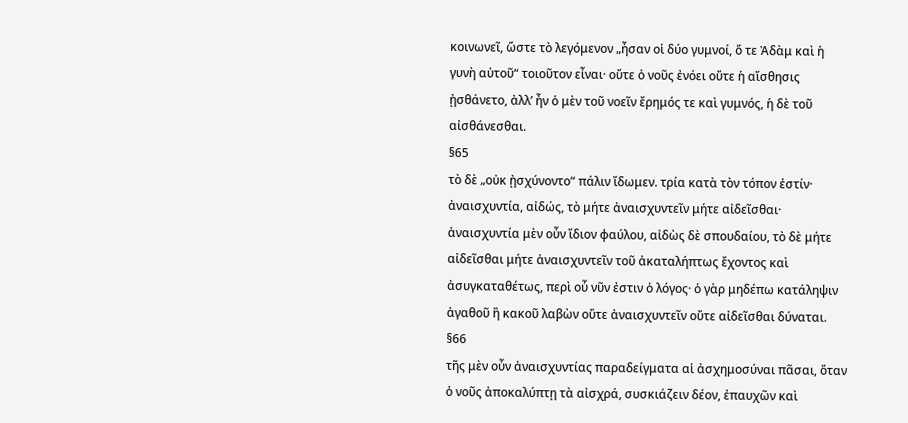κοινωνεῖ, ὥστε τὸ λεγόμενον „ἦσαν οἱ δύο γυμνοί, ὅ τε Ἀδὰμ καὶ ἡ γυνὴ αὐτοῦ“ τοιοῦτον εἶναι· οὔτε ὁ νοῦς ἐνόει οὔτε ἡ αἴσθησις ᾐσθάνετο, ἀλλ’ ἦν ὁ μὲν τοῦ νοεῖν ἔρημός τε καὶ γυμνός, ἡ δὲ τοῦ αἰσθάνεσθαι.
§65
τὸ δὲ „οὐκ ᾐσχύνοντο“ πάλιν ἴδωμεν. τρία κατὰ τὸν τόπον ἐστίν· ἀναισχυντία, αἰδώς, τὸ μήτε ἀναισχυντεῖν μήτε αἰδεῖσθαι· ἀναισχυντία μὲν οὖν ἴδιον φαύλου, αἰδὼς δὲ σπουδαίου, τὸ δὲ μήτε αἰδεῖσθαι μήτε ἀναισχυντεῖν τοῦ ἀκαταλήπτως ἔχοντος καὶ ἀσυγκαταθέτως, περὶ οὗ νῦν ἐστιν ὁ λόγος· ὁ γὰρ μηδέπω κατάληψιν ἀγαθοῦ ἢ κακοῦ λαβὼν οὔτε ἀναισχυντεῖν οὔτε αἰδεῖσθαι δύναται.
§66
τῆς μὲν οὖν ἀναισχυντίας παραδείγματα αἱ ἀσχημοσύναι πᾶσαι, ὅταν ὁ νοῦς ἀποκαλύπτῃ τὰ αἰσχρά, συσκιάζειν δέον, ἐπαυχῶν καὶ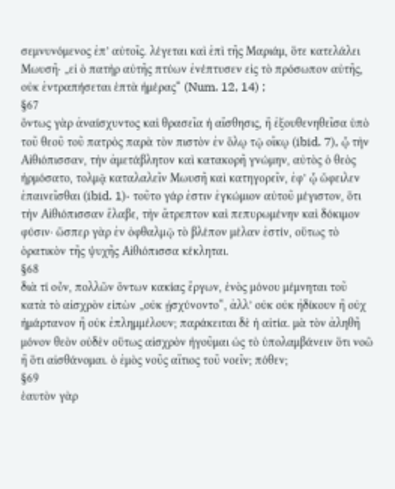σεμνυνόμενος ἐπ’ αὐτοῖς. λέγεται καὶ ἐπὶ τῆς Μαριάμ, ὅτε κατελάλει Μωυσῆ· „εἰ ὁ πατὴρ αὐτῆς πτύων ἐνέπτυσεν εἰς τὸ πρόσωπον αὐτῆς, οὐκ ἐντραπήσεται ἑπτὰ ἡμέρας“ (Num. 12, 14) ;
§67
ὄντως γὰρ ἀναίσχυντος καὶ θρασεῖα ἡ αἴσθησις, ἣ ἐξουθενηθεῖσα ὑπὸ τοῦ θεοῦ τοῦ πατρὸς παρὰ τὸν πιστὸν ἐν ὅλῳ τῷ οἴκῳ (ibid. 7), ᾧ τὴν Αἰθιόπισσαν, τὴν ἀμετάβλητον καὶ κατακορῆ γνώμην, αὐτὸς ὁ θεὸς ἡρμόσατο, τολμᾷ καταλαλεῖν Μωυσῆ καὶ κατηγορεῖν, ἐφ’ ᾧ ὤφειλεν ἐπαινεῖσθαι (ibid. 1)· τοῦτο γάρ ἐστιν ἐγκώμιον αὐτοῦ μέγιστον, ὅτι τὴν Αἰθιόπισσαν ἔλαβε, τὴν ἄτρεπτον καὶ πεπυρωμένην καὶ δόκιμον φύσιν· ὥσπερ γὰρ ἐν ὀφθαλμῷ τὸ βλέπον μέλαν ἐστίν, οὕτως τὸ ὁρατικὸν τῆς ψυχῆς Αἰθιόπισσα κέκληται.
§68
διὰ τί οὖν, πολλῶν ὄντων κακίας ἔργων, ἑνὸς μόνου μέμνηται τοῦ κατὰ τὸ αἰσχρὸν εἰπὼν „οὐκ ᾐσχύνοντο“, ἀλλ’ οὐκ οὐκ ἠδίκουν ἢ οὐχ ἡμάρτανον ἢ οὐκ ἐπλημμέλουν; παράκειται δὲ ἡ αἰτία. μὰ τὸν ἀληθῆ μόνον θεὸν οὐδὲν οὕτως αἰσχρὸν ἡγοῦμαι ὡς τὸ ὑπολαμβάνειν ὅτι νοῶ ἢ ὅτι αἰσθάνομαι. ὁ ἐμὸς νοῦς αἴτιος τοῦ νοεῖν; πόθεν;
§69
ἑαυτὸν γὰρ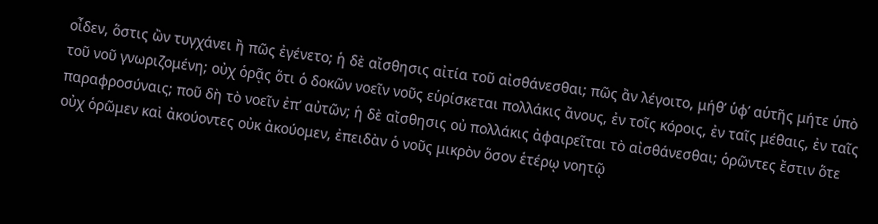οἶδεν, ὅστις ὢν τυγχάνει ἢ πῶς ἐγένετο; ἡ δὲ αἴσθησις αἰτία τοῦ αἰσθάνεσθαι; πῶς ἂν λέγοιτο, μήθ’ ὑφ’ αὑτῆς μήτε ὑπὸ τοῦ νοῦ γνωριζομένη; οὐχ ὁρᾷς ὅτι ὁ δοκῶν νοεῖν νοῦς εὑρίσκεται πολλάκις ἄνους, ἐν τοῖς κόροις, ἐν ταῖς μέθαις, ἐν ταῖς παραφροσύναις; ποῦ δὴ τὸ νοεῖν ἐπ’ αὐτῶν; ἡ δὲ αἴσθησις οὐ πολλάκις ἀφαιρεῖται τὸ αἰσθάνεσθαι; ὁρῶντες ἔστιν ὅτε οὐχ ὁρῶμεν καὶ ἀκούοντες οὐκ ἀκούομεν, ἐπειδὰν ὁ νοῦς μικρὸν ὅσον ἑτέρῳ νοητῷ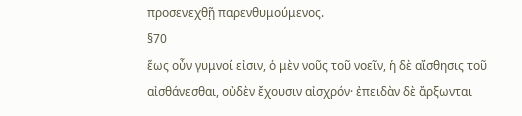προσενεχθῇ παρενθυμούμενος.
§70
ἕως οὖν γυμνοί εἰσιν, ὁ μὲν νοῦς τοῦ νοεῖν, ἡ δὲ αἴσθησις τοῦ αἰσθάνεσθαι, οὐδὲν ἔχουσιν αἰσχρόν· ἐπειδὰν δὲ ἄρξωνται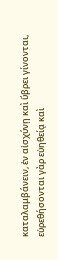καταλαμβάνειν, ἐν αἰσχύνῃ καὶ ὕβρει γίνονται, εὑρεθήσονται γὰρ εὐηθείᾳ καὶ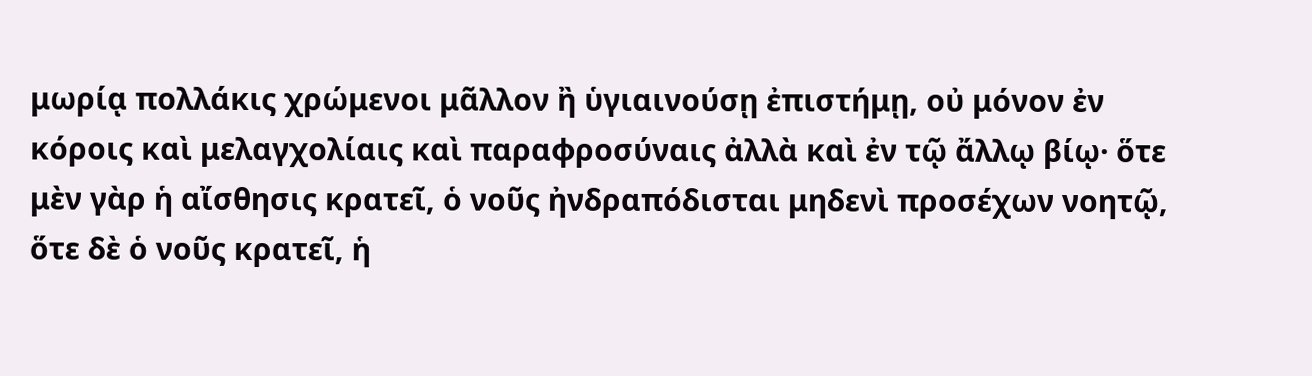μωρίᾳ πολλάκις χρώμενοι μᾶλλον ἢ ὑγιαινούσῃ ἐπιστήμῃ, οὐ μόνον ἐν κόροις καὶ μελαγχολίαις καὶ παραφροσύναις ἀλλὰ καὶ ἐν τῷ ἄλλῳ βίῳ· ὅτε μὲν γὰρ ἡ αἴσθησις κρατεῖ, ὁ νοῦς ἠνδραπόδισται μηδενὶ προσέχων νοητῷ, ὅτε δὲ ὁ νοῦς κρατεῖ, ἡ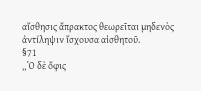αἴσθησις ἄπρακτος θεωρεῖται μηδενὸς ἀντίληψιν ἴσχουσα αἰσθητοῦ.
§71
„Ὁ δὲ ὄφις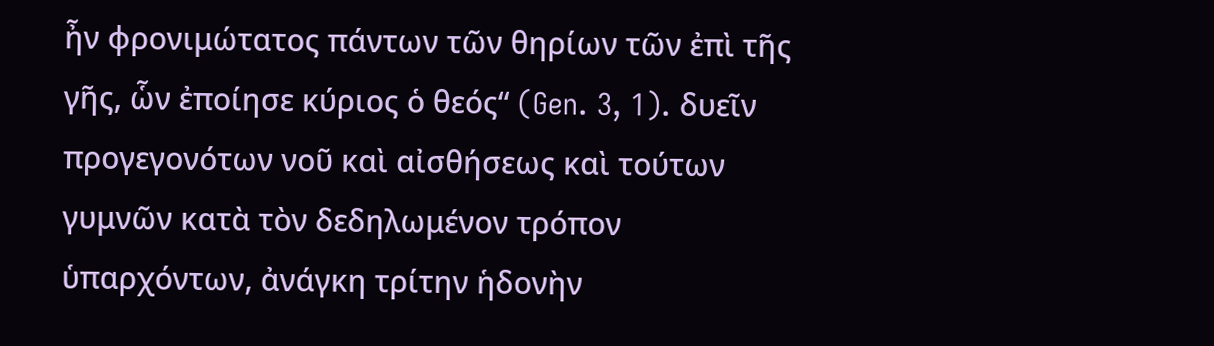ἦν φρονιμώτατος πάντων τῶν θηρίων τῶν ἐπὶ τῆς γῆς, ὧν ἐποίησε κύριος ὁ θεός“ (Gen. 3, 1). δυεῖν προγεγονότων νοῦ καὶ αἰσθήσεως καὶ τούτων γυμνῶν κατὰ τὸν δεδηλωμένον τρόπον ὑπαρχόντων, ἀνάγκη τρίτην ἡδονὴν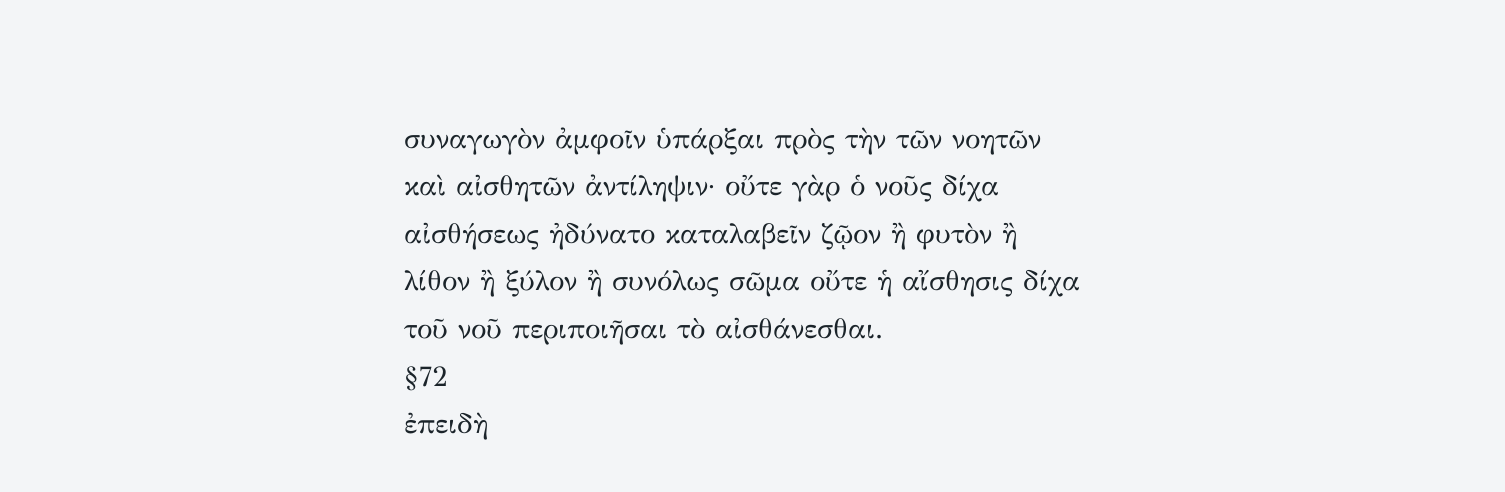συναγωγὸν ἀμφοῖν ὑπάρξαι πρὸς τὴν τῶν νοητῶν καὶ αἰσθητῶν ἀντίληψιν· οὔτε γὰρ ὁ νοῦς δίχα αἰσθήσεως ἠδύνατο καταλαβεῖν ζῷον ἢ φυτὸν ἢ λίθον ἢ ξύλον ἢ συνόλως σῶμα οὔτε ἡ αἴσθησις δίχα τοῦ νοῦ περιποιῆσαι τὸ αἰσθάνεσθαι.
§72
ἐπειδὴ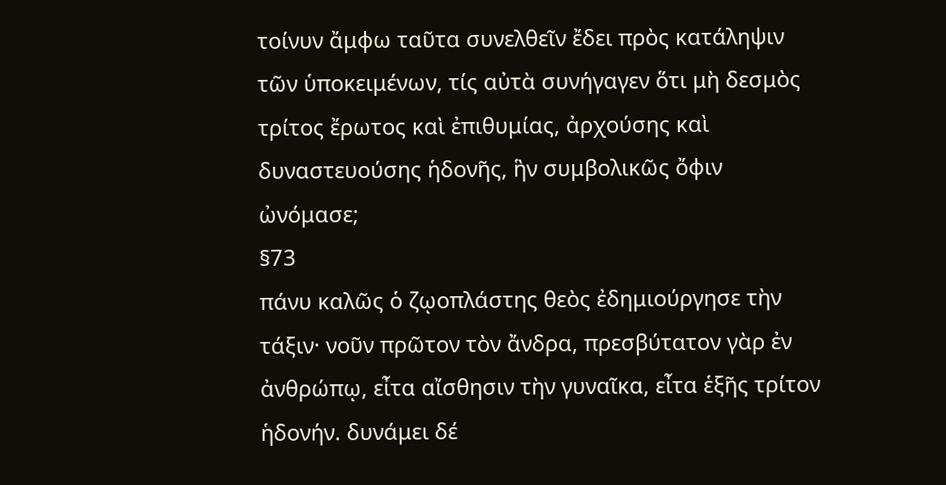τοίνυν ἄμφω ταῦτα συνελθεῖν ἔδει πρὸς κατάληψιν τῶν ὑποκειμένων, τίς αὐτὰ συνήγαγεν ὅτι μὴ δεσμὸς τρίτος ἔρωτος καὶ ἐπιθυμίας, ἀρχούσης καὶ δυναστευούσης ἡδονῆς, ἣν συμβολικῶς ὄφιν ὠνόμασε;
§73
πάνυ καλῶς ὁ ζῳοπλάστης θεὸς ἐδημιούργησε τὴν τάξιν· νοῦν πρῶτον τὸν ἄνδρα, πρεσβύτατον γὰρ ἐν ἀνθρώπῳ, εἶτα αἴσθησιν τὴν γυναῖκα, εἶτα ἑξῆς τρίτον ἡδονήν. δυνάμει δέ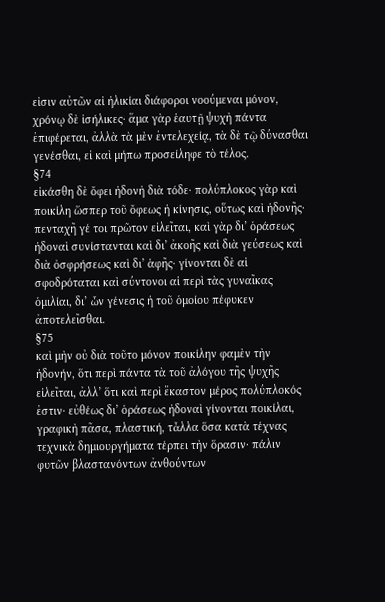εἰσιν αὐτῶν αἱ ἡλικίαι διάφοροι νοούμεναι μόνον, χρόνῳ δὲ ἰσήλικες· ἅμα γὰρ ἑαυτῇ ψυχὴ πάντα ἐπιφέρεται, ἀλλὰ τὰ μὲν ἐντελεχείᾳ, τὰ δὲ τῷ δύνασθαι γενέσθαι, εἰ καὶ μήπω προσείληφε τὸ τέλος.
§74
εἰκάσθη δὲ ὄφει ἡδονὴ διὰ τόδε· πολύπλοκος γὰρ καὶ ποικίλη ὥσπερ τοῦ ὄφεως ἡ κίνησις, οὕτως καὶ ἡδονῆς· πενταχῆ γέ τοι πρῶτον εἱλεῖται, καὶ γὰρ δι’ ὁράσεως ἡδοναὶ συνίστανται καὶ δι’ ἀκοῆς καὶ διὰ γεύσεως καὶ διὰ ὀσφρήσεως καὶ δι’ ἁφῆς· γίνονται δὲ αἱ σφοδρόταται καὶ σύντονοι αἱ περὶ τὰς γυναῖκας ὁμιλίαι, δι’ ὧν γένεσις ἡ τοῦ ὁμοίου πέφυκεν ἀποτελεῖσθαι.
§75
καὶ μὴν οὐ διὰ τοῦτο μόνον ποικίλην φαμὲν τὴν ἡδονήν, ὅτι περὶ πάντα τὰ τοῦ ἀλόγου τῆς ψυχῆς εἱλεῖται, ἀλλ’ ὅτι καὶ περὶ ἕκαστον μέρος πολύπλοκός ἐστιν· εὐθέως δι’ ὁράσεως ἡδοναὶ γίνονται ποικίλαι, γραφικὴ πᾶσα, πλαστική, τἆλλα ὅσα κατὰ τέχνας τεχνικὰ δημιουργήματα τέρπει τὴν ὅρασιν· πάλιν φυτῶν βλαστανόντων ἀνθούντων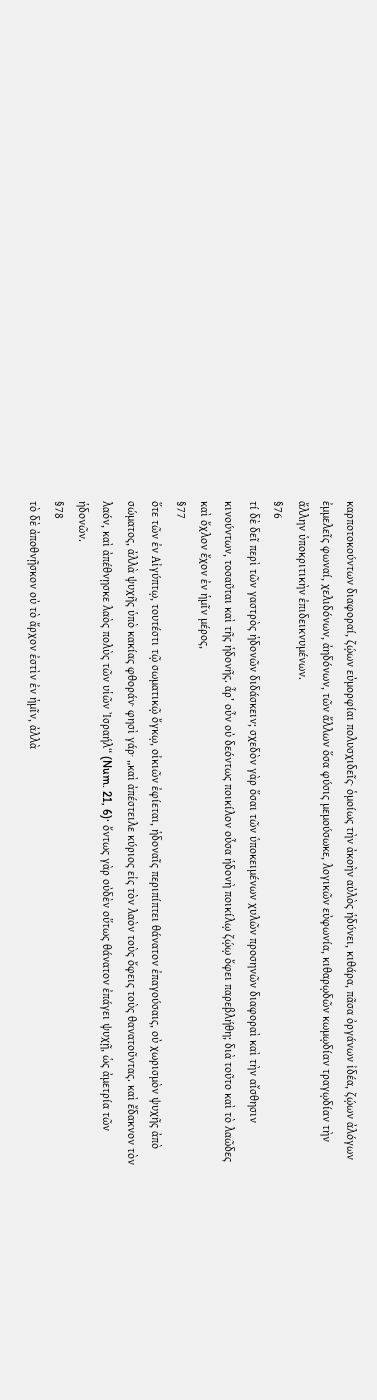καρποτοκούντων διαφοραί, ζῴων εὐμορφίαι πολυσχιδεῖς· ὁμοίως τὴν ἀκοὴν αὐλὸς ἡδύνει, κιθάρα, πᾶσα ὀργάνων ἰδέα, ζῴων ἀλόγων ἐμμελεῖς φωναί, χελιδόνων, ἀηδόνων, τῶν ἄλλων ὅσα φύσις μεμούσωκε, λογικῶν εὐφωνία, κιθαρῳδῶν κωμῳδίαν τραγῳδίαν τὴν ἄλλην ὑποκριτικὴν ἐπιδεικνυμένων.
§76
τί δὲ δεῖ περὶ τῶν γαστρὸς ἡδονῶν διδάσκειν; σχεδὸν γὰρ ὅσαι τῶν ὑποκειμένων χυλῶν προσηνῶν διαφοραὶ καὶ τὴν αἴσθησιν κινούντων, τοσαῦται καὶ τῆς ἡδονῆς. ἆρ’ οὖν οὐ δεόντως ποικίλον οὖσα ἡδονὴ ποικίλῳ ζῴῳ ὄφει παρεβλήθη; διὰ τοῦτο καὶ τὸ λαῶδες καὶ ὄχλον ἔχον ἐν ἡμῖν μέρος,
§77
ὅτε τῶν ἐν Αἰγύπτῳ, τουτέστι τῷ σωματικῷ ὄγκῳ, οἰκιῶν ἐφίεται, ἡδοναῖς περιπίπτει θάνατον ἐπαγούσαις, οὐ χωρισμὸν ψυχῆς ἀπὸ σώματος, ἀλλὰ ψυχῆς ὑπὸ κακίας φθοράν· φησὶ γάρ· „καὶ ἀπέστειλε κύριος εἰς τὸν λαὸν τοὺς ὄφεις τοὺς θανατοῦντας. καὶ ἔδακνον τὸν λαόν, καὶ ἀπέθνῃσκε λαὸς πολὺς τῶν υἱῶν Ἰσραήλ“ (Num. 21, 6)· ὄντως γὰρ οὐδὲν οὕτως θάνατον ἐπάγει ψυχῇ, ὡς ἀμετρία τῶν ἡδονῶν.
§78
τὸ δὲ ἀποθνῇσκον οὐ τὸ ἄρχον ἐστὶν ἐν ἡμῖν, ἀλλὰ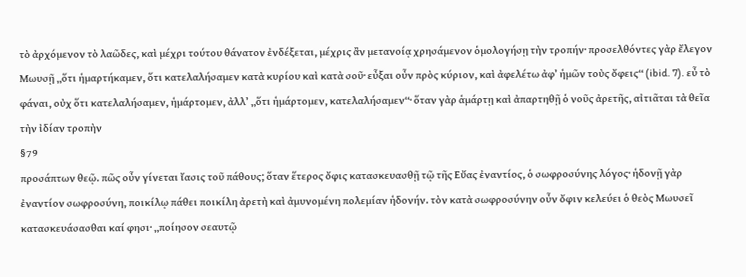τὸ ἀρχόμενον τὸ λαῶδες, καὶ μέχρι τούτου θάνατον ἐνδέξεται, μέχρις ἂν μετανοίᾳ χρησάμενον ὁμολογήσῃ τὴν τροπήν· προσελθόντες γὰρ ἔλεγον Μωυσῇ „ὅτι ἡμαρτήκαμεν, ὅτι κατελαλήσαμεν κατὰ κυρίου καὶ κατὰ σοῦ· εὖξαι οὖν πρὸς κύριον, καὶ ἀφελέτω ἀφ’ ἡμῶν τοὺς ὄφεις“ (ibid. 7). εὖ τὸ φάναι, οὐχ ὅτι κατελαλήσαμεν, ἡμάρτομεν, ἀλλ’ „ὅτι ἡμάρτομεν, κατελαλήσαμεν“· ὅταν γὰρ ἁμάρτῃ καὶ ἀπαρτηθῇ ὁ νοῦς ἀρετῆς, αἰτιᾶται τὰ θεῖα τὴν ἰδίαν τροπὴν
§79
προσάπτων θεῷ. πῶς οὖν γίνεται ἴασις τοῦ πάθους; ὅταν ἕτερος ὄφις κατασκευασθῇ τῷ τῆς Εὔας ἐναντίος, ὁ σωφροσύνης λόγος· ἡδονῇ γὰρ ἐναντίον σωφροσύνη, ποικίλῳ πάθει ποικίλη ἀρετὴ καὶ ἀμυνομένη πολεμίαν ἡδονήν. τὸν κατὰ σωφροσύνην οὖν ὄφιν κελεύει ὁ θεὸς Μωυσεῖ κατασκευάσασθαι καί φησι· „ποίησον σεαυτῷ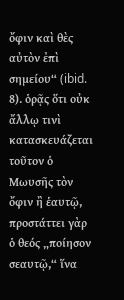ὄφιν καὶ θὲς αὐτὸν ἐπὶ σημείου“ (ibid. 8). ὁρᾷς ὅτι οὐκ ἄλλῳ τινὶ κατασκευάζεται τοῦτον ὁ Μωυσῆς τὸν ὄφιν ἢ ἑαυτῷ, προστάττει γὰρ ὁ θεός „ποίησον σεαυτῷ,“ ἵνα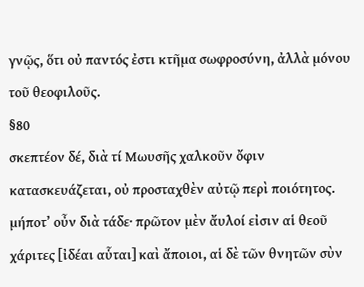γνῷς, ὅτι οὐ παντός ἐστι κτῆμα σωφροσύνη, ἀλλὰ μόνου τοῦ θεοφιλοῦς.
§80
σκεπτέον δέ, διὰ τί Μωυσῆς χαλκοῦν ὄφιν κατασκευάζεται, οὐ προσταχθὲν αὐτῷ περὶ ποιότητος. μήποτ’ οὖν διὰ τάδε· πρῶτον μὲν ἄυλοί εἰσιν αἱ θεοῦ χάριτες [ἰδέαι αὗται] καὶ ἄποιοι, αἱ δὲ τῶν θνητῶν σὺν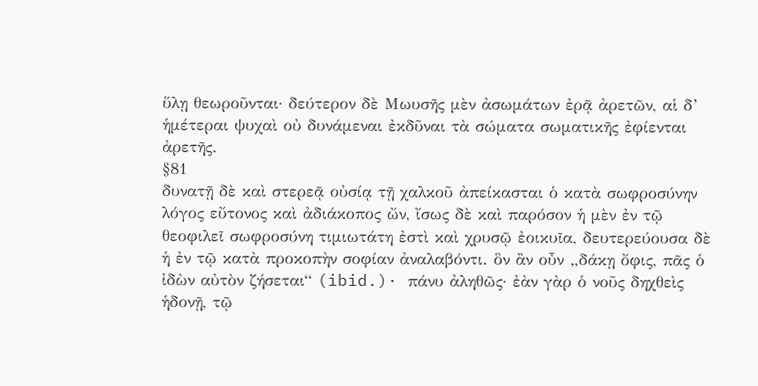ὕλῃ θεωροῦνται· δεύτερον δὲ Μωυσῆς μὲν ἀσωμάτων ἐρᾷ ἀρετῶν, αἱ δ’ ἡμέτεραι ψυχαὶ οὐ δυνάμεναι ἐκδῦναι τὰ σώματα σωματικῆς ἐφίενται ἀρετῆς.
§81
δυνατῇ δὲ καὶ στερεᾷ οὐσίᾳ τῇ χαλκοῦ ἀπείκασται ὁ κατὰ σωφροσύνην λόγος εὔτονος καὶ ἀδιάκοπος ὤν, ἴσως δὲ καὶ παρόσον ἡ μὲν ἐν τῷ θεοφιλεῖ σωφροσύνη τιμιωτάτη ἐστὶ καὶ χρυσῷ ἐοικυῖα, δευτερεύουσα δὲ ἡ ἐν τῷ κατὰ προκοπὴν σοφίαν ἀναλαβόντι. ὃν ἂν οὖν „δάκῃ ὄφις, πᾶς ὁ ἰδὼν αὐτὸν ζήσεται“ (ibid.)· πάνυ ἀληθῶς· ἐὰν γὰρ ὁ νοῦς δηχθεὶς ἡδονῇ, τῷ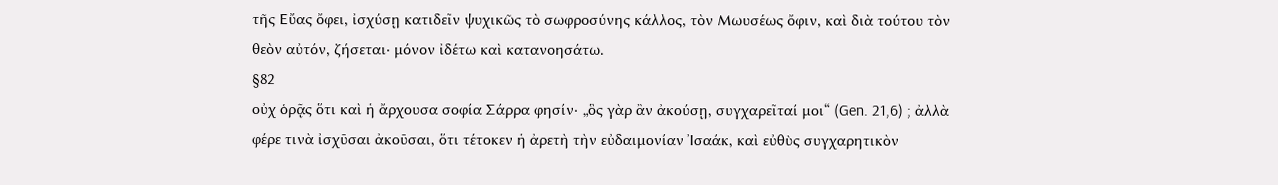τῆς Εὔας ὄφει, ἰσχύσῃ κατιδεῖν ψυχικῶς τὸ σωφροσύνης κάλλος, τὸν Μωυσέως ὄφιν, καὶ διὰ τούτου τὸν θεὸν αὐτόν, ζήσεται· μόνον ἰδέτω καὶ κατανοησάτω.
§82
οὐχ ὁρᾷς ὅτι καὶ ἡ ἄρχουσα σοφία Σάρρα φησίν· „ὃς γὰρ ἂν ἀκούσῃ, συγχαρεῖταί μοι“ (Gen. 21,6) ; ἀλλὰ φέρε τινὰ ἰσχῦσαι ἀκοῦσαι, ὅτι τέτοκεν ἡ ἀρετὴ τὴν εὐδαιμονίαν Ἰσαάκ, καὶ εὐθὺς συγχαρητικὸν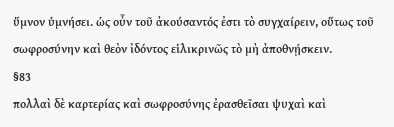ὕμνον ὑμνήσει. ὡς οὖν τοῦ ἀκούσαντός ἐστι τὸ συγχαίρειν, οὕτως τοῦ σωφροσύνην καὶ θεὸν ἰδόντος εἱλικρινῶς τὸ μὴ ἀποθνῄσκειν.
§83
πολλαὶ δὲ καρτερίας καὶ σωφροσύνης ἐρασθεῖσαι ψυχαὶ καὶ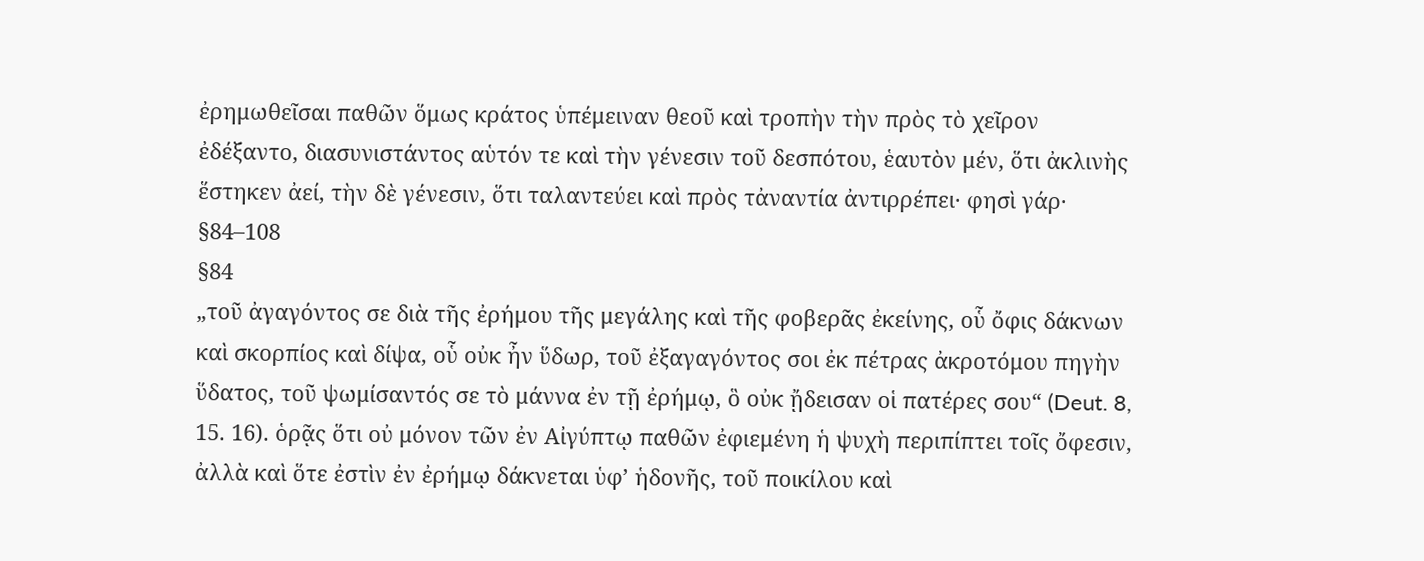ἐρημωθεῖσαι παθῶν ὅμως κράτος ὑπέμειναν θεοῦ καὶ τροπὴν τὴν πρὸς τὸ χεῖρον ἐδέξαντο, διασυνιστάντος αὑτόν τε καὶ τὴν γένεσιν τοῦ δεσπότου, ἑαυτὸν μέν, ὅτι ἀκλινὴς ἕστηκεν ἀεί, τὴν δὲ γένεσιν, ὅτι ταλαντεύει καὶ πρὸς τἀναντία ἀντιρρέπει· φησὶ γάρ·
§84–108
§84
„τοῦ ἀγαγόντος σε διὰ τῆς ἐρήμου τῆς μεγάλης καὶ τῆς φοβερᾶς ἐκείνης, οὗ ὄφις δάκνων καὶ σκορπίος καὶ δίψα, οὗ οὐκ ἦν ὕδωρ, τοῦ ἐξαγαγόντος σοι ἐκ πέτρας ἀκροτόμου πηγὴν ὕδατος, τοῦ ψωμίσαντός σε τὸ μάννα ἐν τῇ ἐρήμῳ, ὃ οὐκ ᾔδεισαν οἱ πατέρες σου“ (Deut. 8, 15. 16). ὁρᾷς ὅτι οὐ μόνον τῶν ἐν Αἰγύπτῳ παθῶν ἐφιεμένη ἡ ψυχὴ περιπίπτει τοῖς ὄφεσιν, ἀλλὰ καὶ ὅτε ἐστὶν ἐν ἐρήμῳ δάκνεται ὑφ’ ἡδονῆς, τοῦ ποικίλου καὶ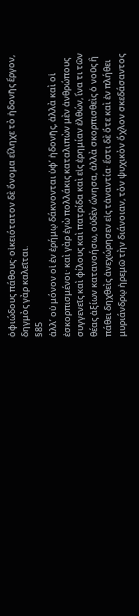ὀφιώδους πάθους· οἰκειότατον δὲ ὄνομα εἴληχε τὸ ἡδονῆς ἔργον, δηγμὸς γὰρ καλεῖται.
§85
ἀλλ’ οὐ μόνον οἱ ἐν ἐρήμῳ δάκνονται ὑφ’ ἡδονῆς, ἀλλὰ καὶ οἱ ἐσκορπισμένοι· καὶ γὰρ ἐγὼ πολλάκις καταλιπὼν μὲν ἀνθρώπους συγγενεῖς καὶ φίλους καὶ πατρίδα καὶ εἰς ἐρημίαν ἐλθών, ἵνα τι τῶν θέας ἀξίων κατανοήσω, οὐδὲν ὤνησα, ἀλλὰ σκορπισθεὶς ὁ νοῦς ἢ πάθει δηχθεὶς ἀνεχώρησεν εἰς τἀναντία· ἔστι δὲ ὅτε καὶ ἐν πλήθει μυριάνδρῳ ἠρεμῶ τὴν διάνοιαν, τὸν ψυχικὸν ὄχλον σκεδάσαντος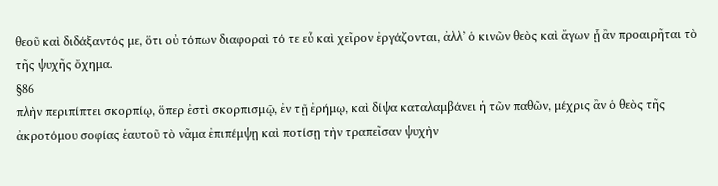θεοῦ καὶ διδάξαντός με, ὅτι οὐ τόπων διαφοραὶ τό τε εὖ καὶ χεῖρον ἐργάζονται, ἀλλ’ ὁ κινῶν θεὸς καὶ ἄγων ᾗ ἂν προαιρῆται τὸ τῆς ψυχῆς ὄχημα.
§86
πλὴν περιπίπτει σκορπίῳ, ὅπερ ἐστὶ σκορπισμῷ, ἐν τῇ ἐρήμῳ, καὶ δίψα καταλαμβάνει ἡ τῶν παθῶν, μέχρις ἂν ὁ θεὸς τῆς ἀκροτόμου σοφίας ἑαυτοῦ τὸ νᾶμα ἐπιπέμψῃ καὶ ποτίσῃ τὴν τραπεῖσαν ψυχὴν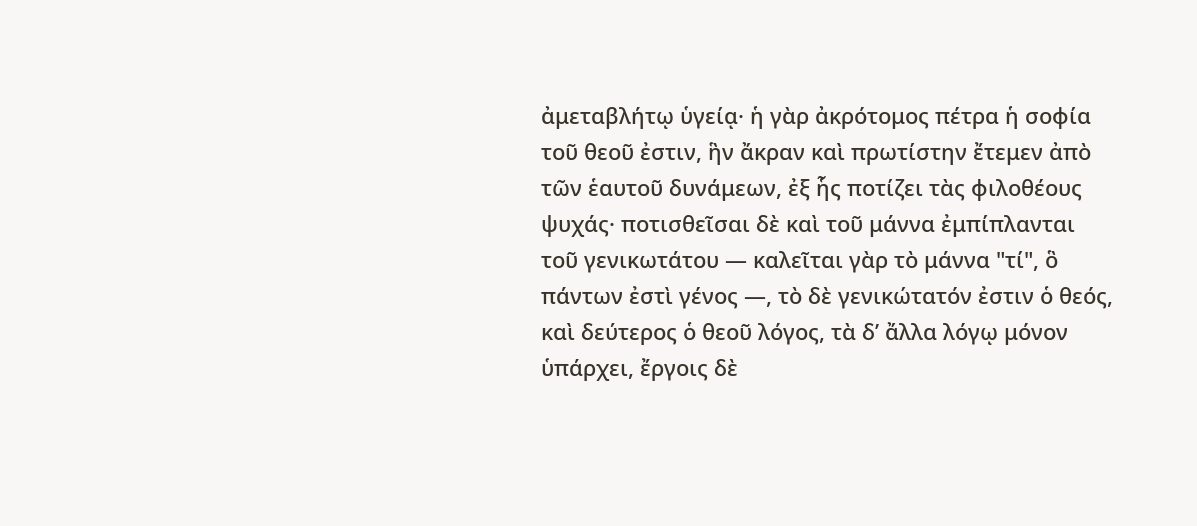ἀμεταβλήτῳ ὑγείᾳ· ἡ γὰρ ἀκρότομος πέτρα ἡ σοφία τοῦ θεοῦ ἐστιν, ἣν ἄκραν καὶ πρωτίστην ἔτεμεν ἀπὸ τῶν ἑαυτοῦ δυνάμεων, ἐξ ἧς ποτίζει τὰς φιλοθέους ψυχάς· ποτισθεῖσαι δὲ καὶ τοῦ μάννα ἐμπίπλανται τοῦ γενικωτάτου — καλεῖται γὰρ τὸ μάννα "τί", ὃ πάντων ἐστὶ γένος —, τὸ δὲ γενικώτατόν ἐστιν ὁ θεός, καὶ δεύτερος ὁ θεοῦ λόγος, τὰ δ’ ἄλλα λόγῳ μόνον ὑπάρχει, ἔργοις δὲ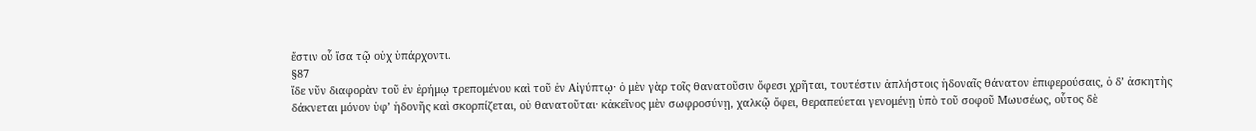ἔστιν οὗ ἴσα τῷ οὐχ ὑπάρχοντι.
§87
ἴδε νῦν διαφορὰν τοῦ ἐν ἐρήμῳ τρεπομένου καὶ τοῦ ἐν Αἰγύπτῳ· ὁ μὲν γὰρ τοῖς θανατοῦσιν ὄφεσι χρῆται, τουτέστιν ἀπλήστοις ἡδοναῖς θάνατον ἐπιφερούσαις, ὁ δ’ ἀσκητὴς δάκνεται μόνον ὑφ’ ἡδονῆς καὶ σκορπίζεται, οὐ θανατοῦται· κἀκεῖνος μὲν σωφροσύνῃ, χαλκῷ ὄφει, θεραπεύεται γενομένῃ ὑπὸ τοῦ σοφοῦ Μωυσέως, οὗτος δὲ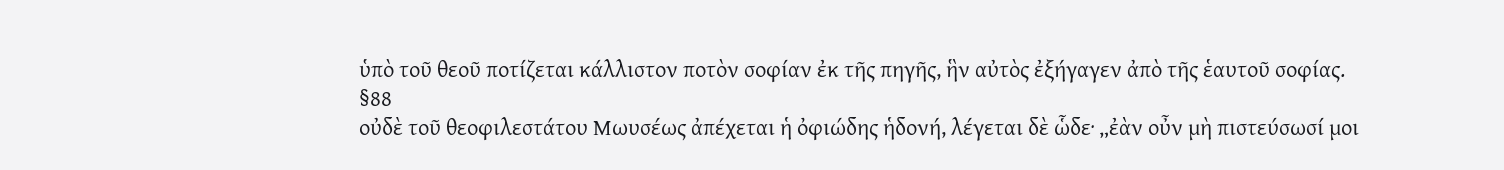ὑπὸ τοῦ θεοῦ ποτίζεται κάλλιστον ποτὸν σοφίαν ἐκ τῆς πηγῆς, ἣν αὐτὸς ἐξήγαγεν ἀπὸ τῆς ἑαυτοῦ σοφίας.
§88
οὐδὲ τοῦ θεοφιλεστάτου Μωυσέως ἀπέχεται ἡ ὀφιώδης ἡδονή, λέγεται δὲ ὧδε· „ἐὰν οὖν μὴ πιστεύσωσί μοι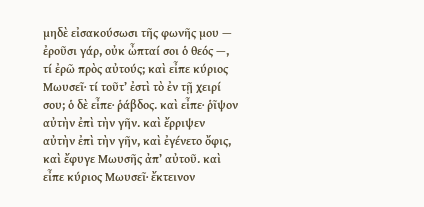μηδὲ εἰσακούσωσι τῆς φωνῆς μου — ἐροῦσι γάρ, οὐκ ὦπταί σοι ὁ θεός —, τί ἐρῶ πρὸς αὐτούς; καὶ εἶπε κύριος Μωυσεῖ· τί τοῦτ’ ἐστὶ τὸ ἐν τῇ χειρί σου; ὁ δὲ εἶπε· ῥάβδος. καὶ εἶπε· ῥῖψον αὐτὴν ἐπὶ τὴν γῆν. καὶ ἔρριψεν αὐτὴν ἐπὶ τὴν γῆν, καὶ ἐγένετο ὄφις, καὶ ἔφυγε Μωυσῆς ἀπ’ αὐτοῦ. καὶ εἶπε κύριος Μωυσεῖ· ἔκτεινον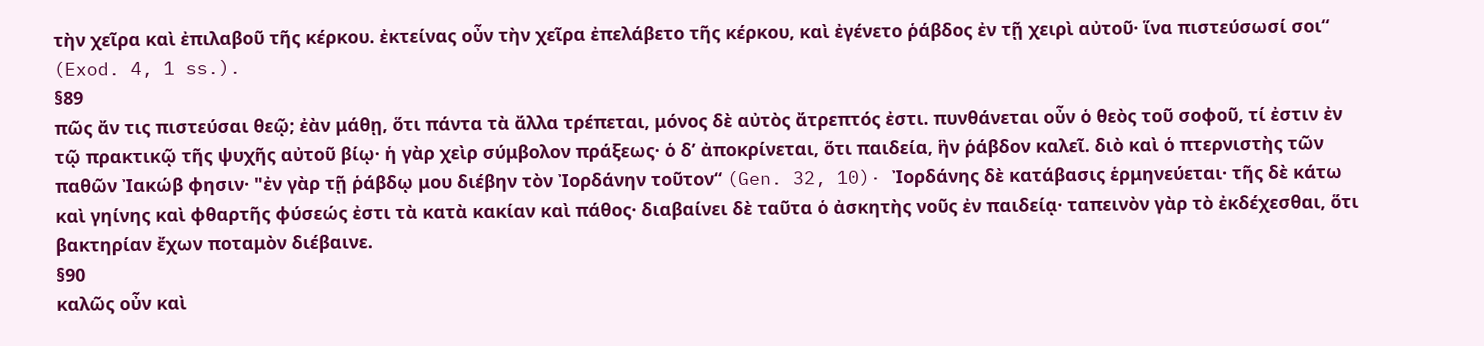τὴν χεῖρα καὶ ἐπιλαβοῦ τῆς κέρκου. ἐκτείνας οὖν τὴν χεῖρα ἐπελάβετο τῆς κέρκου, καὶ ἐγένετο ῥάβδος ἐν τῇ χειρὶ αὐτοῦ· ἵνα πιστεύσωσί σοι“ (Exod. 4, 1 ss.).
§89
πῶς ἄν τις πιστεύσαι θεῷ; ἐὰν μάθῃ, ὅτι πάντα τὰ ἄλλα τρέπεται, μόνος δὲ αὐτὸς ἄτρεπτός ἐστι. πυνθάνεται οὖν ὁ θεὸς τοῦ σοφοῦ, τί ἐστιν ἐν τῷ πρακτικῷ τῆς ψυχῆς αὐτοῦ βίῳ· ἡ γὰρ χεὶρ σύμβολον πράξεως· ὁ δ’ ἀποκρίνεται, ὅτι παιδεία, ἣν ῥάβδον καλεῖ. διὸ καὶ ὁ πτερνιστὴς τῶν παθῶν Ἰακώβ φησιν· "ἐν γὰρ τῇ ῥάβδῳ μου διέβην τὸν Ἰορδάνην τοῦτον“ (Gen. 32, 10)· Ἰορδάνης δὲ κατάβασις ἑρμηνεύεται· τῆς δὲ κάτω καὶ γηίνης καὶ φθαρτῆς φύσεώς ἐστι τὰ κατὰ κακίαν καὶ πάθος· διαβαίνει δὲ ταῦτα ὁ ἀσκητὴς νοῦς ἐν παιδείᾳ· ταπεινὸν γὰρ τὸ ἐκδέχεσθαι, ὅτι βακτηρίαν ἔχων ποταμὸν διέβαινε.
§90
καλῶς οὖν καὶ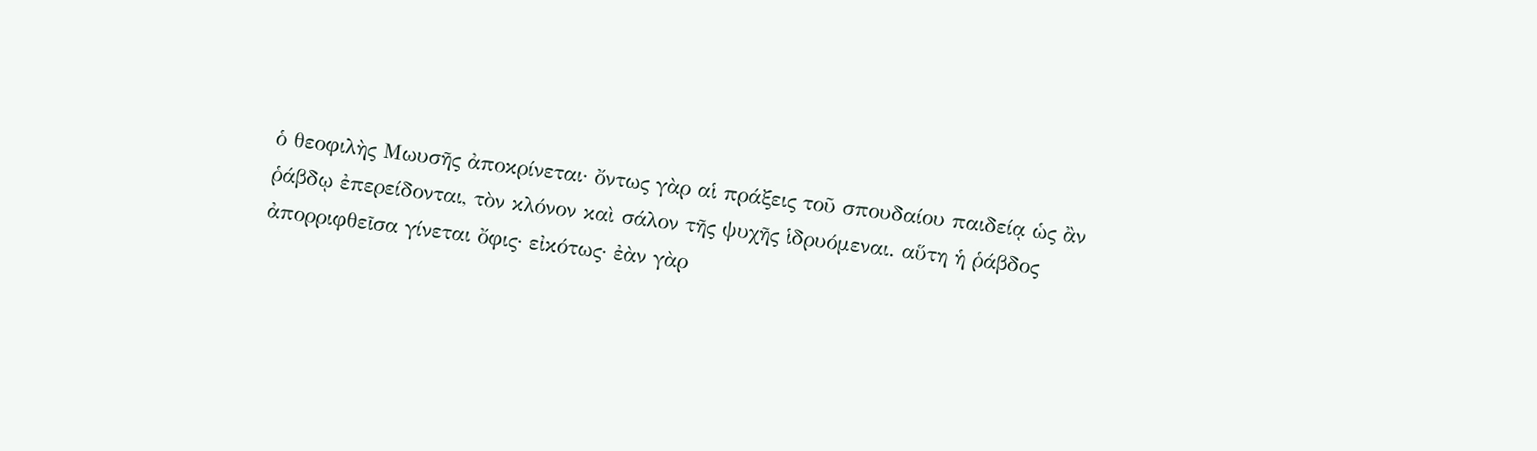ὁ θεοφιλὴς Μωυσῆς ἀποκρίνεται· ὄντως γὰρ αἱ πράξεις τοῦ σπουδαίου παιδείᾳ ὡς ἂν ῥάβδῳ ἐπερείδονται, τὸν κλόνον καὶ σάλον τῆς ψυχῆς ἱδρυόμεναι. αὕτη ἡ ῥάβδος ἀπορριφθεῖσα γίνεται ὄφις· εἰκότως· ἐὰν γὰρ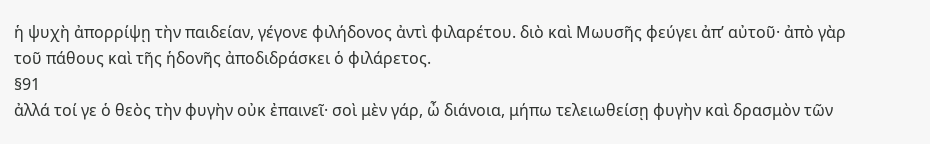ἡ ψυχὴ ἀπορρίψῃ τὴν παιδείαν, γέγονε φιλήδονος ἀντὶ φιλαρέτου. διὸ καὶ Μωυσῆς φεύγει ἀπ’ αὐτοῦ· ἀπὸ γὰρ τοῦ πάθους καὶ τῆς ἡδονῆς ἀποδιδράσκει ὁ φιλάρετος.
§91
ἀλλά τοί γε ὁ θεὸς τὴν φυγὴν οὐκ ἐπαινεῖ· σοὶ μὲν γάρ, ὦ διάνοια, μήπω τελειωθείσῃ φυγὴν καὶ δρασμὸν τῶν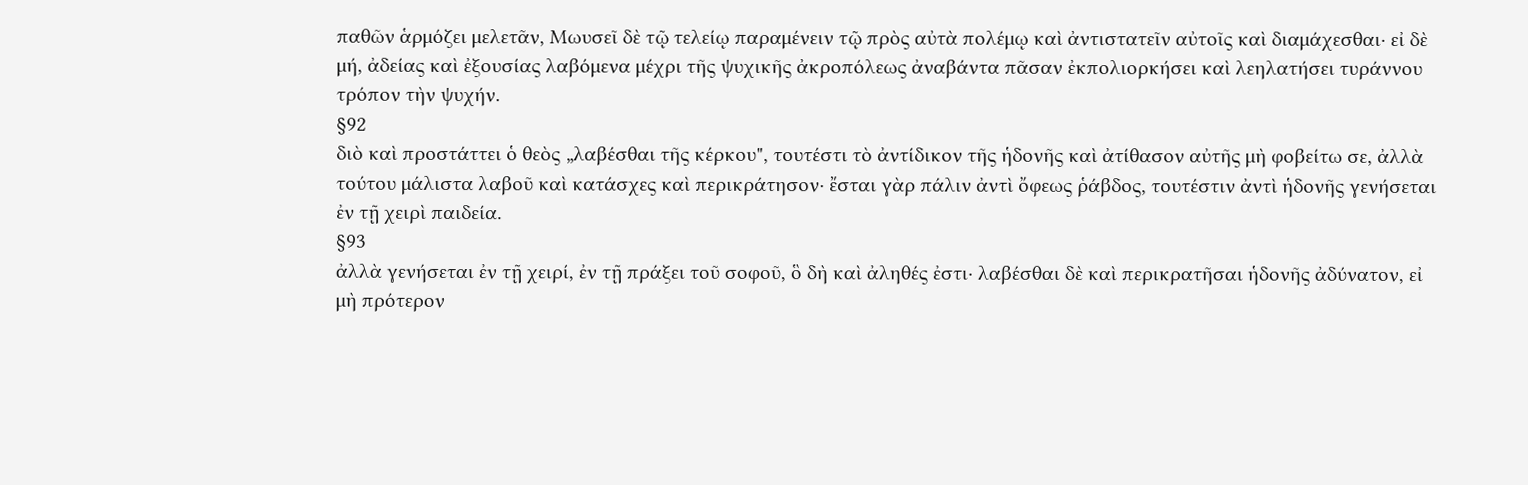παθῶν ἁρμόζει μελετᾶν, Μωυσεῖ δὲ τῷ τελείῳ παραμένειν τῷ πρὸς αὐτὰ πολέμῳ καὶ ἀντιστατεῖν αὐτοῖς καὶ διαμάχεσθαι· εἰ δὲ μή, ἀδείας καὶ ἐξουσίας λαβόμενα μέχρι τῆς ψυχικῆς ἀκροπόλεως ἀναβάντα πᾶσαν ἐκπολιορκήσει καὶ λεηλατήσει τυράννου τρόπον τὴν ψυχήν.
§92
διὸ καὶ προστάττει ὁ θεὸς „λαβέσθαι τῆς κέρκου", τουτέστι τὸ ἀντίδικον τῆς ἡδονῆς καὶ ἀτίθασον αὐτῆς μὴ φοβείτω σε, ἀλλὰ τούτου μάλιστα λαβοῦ καὶ κατάσχες καὶ περικράτησον· ἔσται γὰρ πάλιν ἀντὶ ὄφεως ῥάβδος, τουτέστιν ἀντὶ ἡδονῆς γενήσεται ἐν τῇ χειρὶ παιδεία.
§93
ἀλλὰ γενήσεται ἐν τῇ χειρί, ἐν τῇ πράξει τοῦ σοφοῦ, ὃ δὴ καὶ ἀληθές ἐστι· λαβέσθαι δὲ καὶ περικρατῆσαι ἡδονῆς ἀδύνατον, εἰ μὴ πρότερον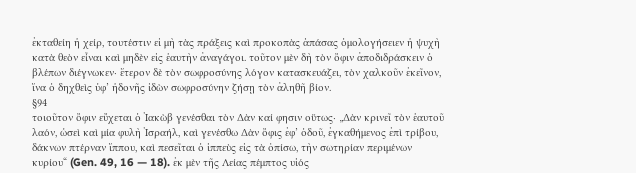ἐκταθείη ἡ χείρ, τουτέστιν εἰ μὴ τὰς πράξεις καὶ προκοπὰς ἁπάσας ὁμολογήσειεν ἡ ψυχὴ κατὰ θεὸν εἶναι καὶ μηδὲν εἰς ἑαυτὴν ἀναγάγοι. τοῦτον μὲν δὴ τὸν ὄφιν ἀποδιδράσκειν ὁ βλέπων διέγνωκεν· ἕτερον δὲ τὸν σωφροσύνης λόγον κατασκευάζει, τὸν χαλκοῦν ἐκεῖνον, ἵνα ὁ δηχθεὶς ὑφ’ ἡδονῆς ἰδὼν σωφροσύνην ζήσῃ τὸν ἀληθῆ βίον.
§94
τοιοῦτον ὄφιν εὔχεται ὁ Ἰακὼβ γενέσθαι τὸν Δὰν καί φησιν οὕτως· „Δὰν κρινεῖ τὸν ἑαυτοῦ λαόν, ὡσεὶ καὶ μία φυλὴ Ἰσραήλ, καὶ γενέσθω Δὰν ὄφις ἐφ’ ὁδοῦ, ἐγκαθήμενος ἐπὶ τρίβου, δάκνων πτέρναν ἵππου, καὶ πεσεῖται ὁ ἱππεὺς εἰς τὰ ὀπίσω, τὴν σωτηρίαν περιμένων κυρίου“ (Gen. 49, 16 — 18). ἐκ μὲν τῆς Λείας πέμπτος υἱός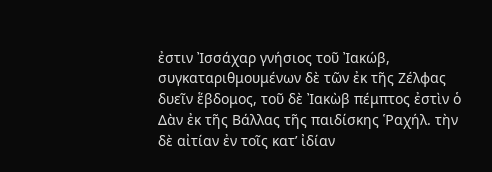ἐστιν Ἰσσάχαρ γνήσιος τοῦ Ἰακώβ, συγκαταριθμουμένων δὲ τῶν ἐκ τῆς Ζέλφας δυεῖν ἕβδομος, τοῦ δὲ Ἰακὼβ πέμπτος ἐστὶν ὁ Δὰν ἐκ τῆς Βάλλας τῆς παιδίσκης Ῥαχήλ. τὴν δὲ αἰτίαν ἐν τοῖς κατ’ ἰδίαν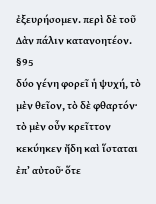ἐξευρήσομεν. περὶ δὲ τοῦ Δὰν πάλιν κατανοητέον.
§95
δύο γένη φορεῖ ἡ ψυχή, τὸ μὲν θεῖον, τὸ δὲ φθαρτόν· τὸ μὲν οὖν κρεῖττον κεκύηκεν ἤδη καὶ ἵσταται ἐπ’ αὐτοῦ· ὅτε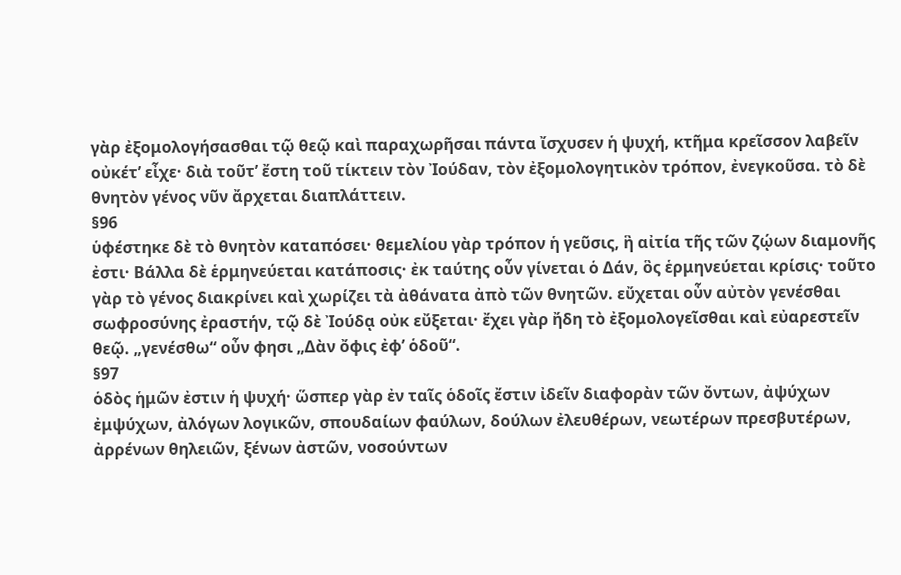γὰρ ἐξομολογήσασθαι τῷ θεῷ καὶ παραχωρῆσαι πάντα ἴσχυσεν ἡ ψυχή, κτῆμα κρεῖσσον λαβεῖν οὐκέτ’ εἶχε· διὰ τοῦτ’ ἔστη τοῦ τίκτειν τὸν Ἰούδαν, τὸν ἐξομολογητικὸν τρόπον, ἐνεγκοῦσα. τὸ δὲ θνητὸν γένος νῦν ἄρχεται διαπλάττειν.
§96
ὑφέστηκε δὲ τὸ θνητὸν καταπόσει· θεμελίου γὰρ τρόπον ἡ γεῦσις, ἣ αἰτία τῆς τῶν ζῴων διαμονῆς ἐστι· Βάλλα δὲ ἑρμηνεύεται κατάποσις· ἐκ ταύτης οὖν γίνεται ὁ Δάν, ὃς ἑρμηνεύεται κρίσις· τοῦτο γὰρ τὸ γένος διακρίνει καὶ χωρίζει τὰ ἀθάνατα ἀπὸ τῶν θνητῶν. εὔχεται οὖν αὐτὸν γενέσθαι σωφροσύνης ἐραστήν, τῷ δὲ Ἰούδᾳ οὐκ εὔξεται· ἔχει γὰρ ἤδη τὸ ἐξομολογεῖσθαι καὶ εὐαρεστεῖν θεῷ. „γενέσθω“ οὖν φησι „Δὰν ὄφις ἐφ’ ὁδοῦ“.
§97
ὁδὸς ἡμῶν ἐστιν ἡ ψυχή· ὥσπερ γὰρ ἐν ταῖς ὁδοῖς ἔστιν ἰδεῖν διαφορὰν τῶν ὄντων, ἀψύχων ἐμψύχων, ἀλόγων λογικῶν, σπουδαίων φαύλων, δούλων ἐλευθέρων, νεωτέρων πρεσβυτέρων, ἀρρένων θηλειῶν, ξένων ἀστῶν, νοσούντων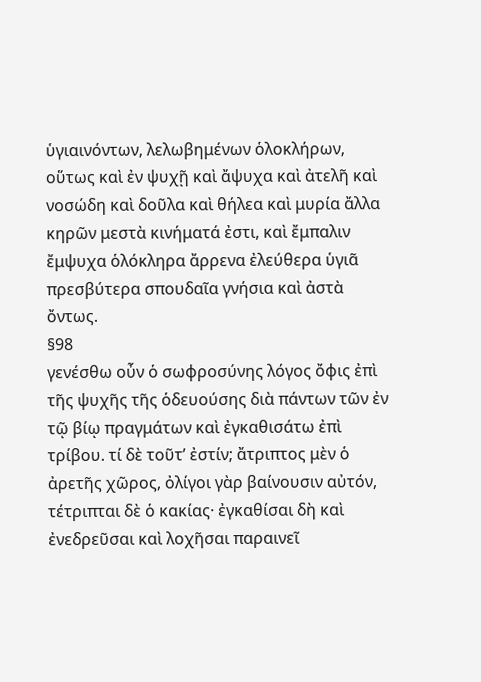ὑγιαινόντων, λελωβημένων ὁλοκλήρων, οὕτως καὶ ἐν ψυχῇ καὶ ἄψυχα καὶ ἀτελῆ καὶ νοσώδη καὶ δοῦλα καὶ θήλεα καὶ μυρία ἄλλα κηρῶν μεστὰ κινήματά ἐστι, καὶ ἔμπαλιν ἔμψυχα ὁλόκληρα ἄρρενα ἐλεύθερα ὑγιᾶ πρεσβύτερα σπουδαῖα γνήσια καὶ ἀστὰ ὄντως.
§98
γενέσθω οὖν ὁ σωφροσύνης λόγος ὄφις ἐπὶ τῆς ψυχῆς τῆς ὁδευούσης διὰ πάντων τῶν ἐν τῷ βίῳ πραγμάτων καὶ ἐγκαθισάτω ἐπὶ τρίβου. τί δὲ τοῦτ’ ἐστίν; ἄτριπτος μὲν ὁ ἀρετῆς χῶρος, ὀλίγοι γὰρ βαίνουσιν αὐτόν, τέτριπται δὲ ὁ κακίας· ἐγκαθίσαι δὴ καὶ ἐνεδρεῦσαι καὶ λοχῆσαι παραινεῖ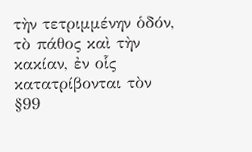τὴν τετριμμένην ὁδόν, τὸ πάθος καὶ τὴν κακίαν, ἐν οἷς κατατρίβονται τὸν
§99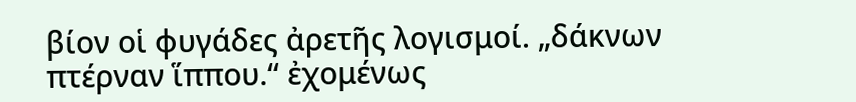βίον οἱ φυγάδες ἀρετῆς λογισμοί. „δάκνων πτέρναν ἵππου.“ ἐχομένως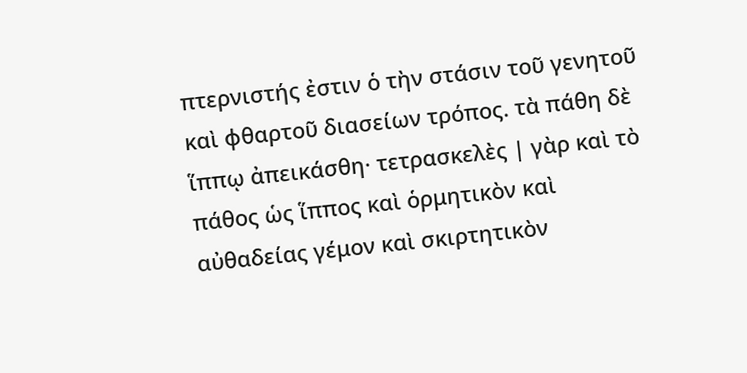πτερνιστής ἐστιν ὁ τὴν στάσιν τοῦ γενητοῦ καὶ φθαρτοῦ διασείων τρόπος. τὰ πάθη δὲ ἵππῳ ἀπεικάσθη· τετρασκελὲς | γὰρ καὶ τὸ πάθος ὡς ἵππος καὶ ὁρμητικὸν καὶ αὐθαδείας γέμον καὶ σκιρτητικὸν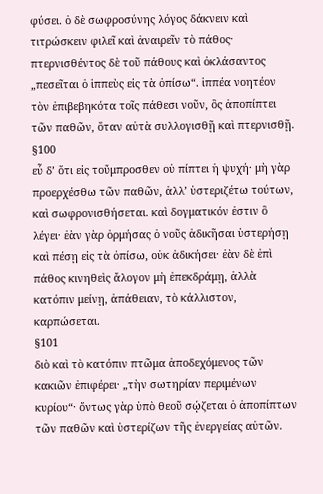φύσει. ὁ δὲ σωφροσύνης λόγος δάκνειν καὶ τιτρώσκειν φιλεῖ καὶ ἀναιρεῖν τὸ πάθος· πτερνισθέντος δὲ τοῦ πάθους καὶ ὀκλάσαντος „πεσεῖται ὁ ἱππεὺς εἰς τὰ ὀπίσω“. ἱππέα νοητέον τὸν ἐπιβεβηκότα τοῖς πάθεσι νοῦν, ὃς ἀποπίπτει τῶν παθῶν, ὅταν αὐτὰ συλλογισθῇ καὶ πτερνισθῇ.
§100
εὖ δ’ ὅτι εἰς τοὔμπροσθεν οὐ πίπτει ἡ ψυχή· μὴ γὰρ προερχέσθω τῶν παθῶν, ἀλλ’ ὑστεριζέτω τούτων, καὶ σωφρονισθήσεται. καὶ δογματικόν ἐστιν ὃ λέγει· ἐὰν γὰρ ὁρμήσας ὁ νοῦς ἀδικῆσαι ὑστερήσῃ καὶ πέσῃ εἰς τὰ ὀπίσω, οὐκ ἀδικήσει· ἐὰν δὲ ἐπὶ πάθος κινηθεὶς ἄλογον μὴ ἐπεκδράμῃ, ἀλλὰ κατόπιν μείνῃ, ἀπάθειαν, τὸ κάλλιστον, καρπώσεται.
§101
διὸ καὶ τὸ κατόπιν πτῶμα ἀποδεχόμενος τῶν κακιῶν ἐπιφέρει· „τὴν σωτηρίαν περιμένων κυρίου“· ὄντως γὰρ ὑπὸ θεοῦ σῴζεται ὁ ἀποπίπτων τῶν παθῶν καὶ ὑστερίζων τῆς ἐνεργείας αὐτῶν.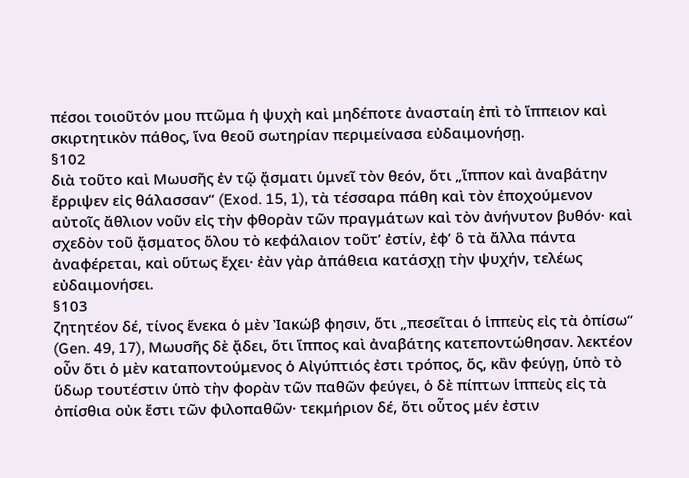πέσοι τοιοῦτόν μου πτῶμα ἡ ψυχὴ καὶ μηδέποτε ἀνασταίη ἐπὶ τὸ ἵππειον καὶ σκιρτητικὸν πάθος, ἵνα θεοῦ σωτηρίαν περιμείνασα εὐδαιμονήσῃ.
§102
διὰ τοῦτο καὶ Μωυσῆς ἐν τῷ ᾄσματι ὑμνεῖ τὸν θεόν, ὅτι „ἵππον καὶ ἀναβάτην ἔρριψεν εἰς θάλασσαν“ (Exod. 15, 1), τὰ τέσσαρα πάθη καὶ τὸν ἐποχούμενον αὐτοῖς ἄθλιον νοῦν εἰς τὴν φθορὰν τῶν πραγμάτων καὶ τὸν ἀνήνυτον βυθόν· καὶ σχεδὸν τοῦ ᾄσματος ὅλου τὸ κεφάλαιον τοῦτ’ ἐστίν, ἐφ’ ὃ τὰ ἄλλα πάντα ἀναφέρεται, καὶ οὕτως ἔχει· ἐὰν γὰρ ἀπάθεια κατάσχῃ τὴν ψυχήν, τελέως εὐδαιμονήσει.
§103
ζητητέον δέ, τίνος ἕνεκα ὁ μὲν Ἰακώβ φησιν, ὅτι „πεσεῖται ὁ ἱππεὺς εἰς τὰ ὀπίσω“ (Gen. 49, 17), Μωυσῆς δὲ ᾄδει, ὅτι ἵππος καὶ ἀναβάτης κατεποντώθησαν. λεκτέον οὖν ὅτι ὁ μὲν καταποντούμενος ὁ Αἰγύπτιός ἐστι τρόπος, ὅς, κἂν φεύγῃ, ὑπὸ τὸ ὕδωρ τουτέστιν ὑπὸ τὴν φορὰν τῶν παθῶν φεύγει, ὁ δὲ πίπτων ἱππεὺς εἰς τὰ ὀπίσθια οὐκ ἔστι τῶν φιλοπαθῶν· τεκμήριον δέ, ὅτι οὗτος μέν ἐστιν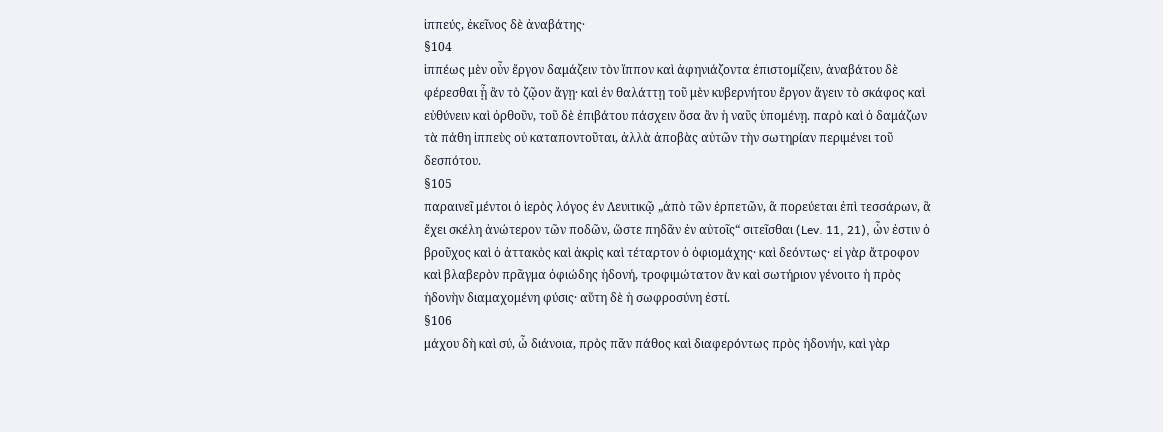ἱππεύς, ἐκεῖνος δὲ ἀναβάτης·
§104
ἱππέως μὲν οὖν ἔργον δαμάζειν τὸν ἵππον καὶ ἀφηνιάζοντα ἐπιστομίζειν, ἀναβάτου δὲ φέρεσθαι ᾗ ἂν τὸ ζῷον ἄγῃ· καὶ ἐν θαλάττῃ τοῦ μὲν κυβερνήτου ἔργον ἄγειν τὸ σκάφος καὶ εὐθύνειν καὶ ὀρθοῦν, τοῦ δὲ ἐπιβάτου πάσχειν ὅσα ἂν ἡ ναῦς ὑπομένῃ. παρὸ καὶ ὁ δαμάζων τὰ πάθη ἱππεὺς οὐ καταποντοῦται, ἀλλὰ ἀποβὰς αὐτῶν τὴν σωτηρίαν περιμένει τοῦ δεσπότου.
§105
παραινεῖ μέντοι ὁ ἱερὸς λόγος ἐν Λευιτικῷ „ἀπὸ τῶν ἑρπετῶν, ἃ πορεύεται ἐπὶ τεσσάρων, ἃ ἔχει σκέλη ἀνώτερον τῶν ποδῶν, ὥστε πηδᾶν ἐν αὐτοῖς“ σιτεῖσθαι (Lev. 11, 21), ὧν ἐστιν ὁ βροῦχος καὶ ὁ ἀττακὸς καὶ ἀκρὶς καὶ τέταρτον ὁ ὀφιομάχης· καὶ δεόντως· εἰ γὰρ ἄτροφον καὶ βλαβερὸν πρᾶγμα ὀφιώδης ἡδονή, τροφιμώτατον ἂν καὶ σωτήριον γένοιτο ἡ πρὸς ἡδονὴν διαμαχομένη φύσις· αὕτη δὲ ἡ σωφροσύνη ἐστί.
§106
μάχου δὴ καὶ σύ, ὦ διάνοια, πρὸς πᾶν πάθος καὶ διαφερόντως πρὸς ἡδονήν, καὶ γὰρ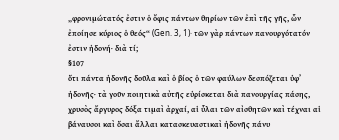„φρονιμώτατός ἐστιν ὁ ὄφις πάντων θηρίων τῶν ἐπὶ τῆς γῆς, ὧν ἐποίησε κύριος ὁ θεός“ (Gen. 3, 1)· τῶν γὰρ πάντων πανουργότατόν ἐστιν ἡδονή· διὰ τί;
§107
ὅτι πάντα ἡδονῆς δοῦλα καὶ ὁ βίος ὁ τῶν φαύλων δεσπόζεται ὑφ’ ἡδονῆς· τὰ γοῦν ποιητικὰ αὐτῆς εὑρίσκεται διὰ πανουργίας πάσης, χρυσὸς ἄργυρος δόξα τιμαὶ ἀρχαί, αἱ ὗλαι τῶν αἰσθητῶν καὶ τέχναι αἱ βάναυσοι καὶ ὅσαι ἄλλαι κατασκευαστικαὶ ἡδονῆς πάνυ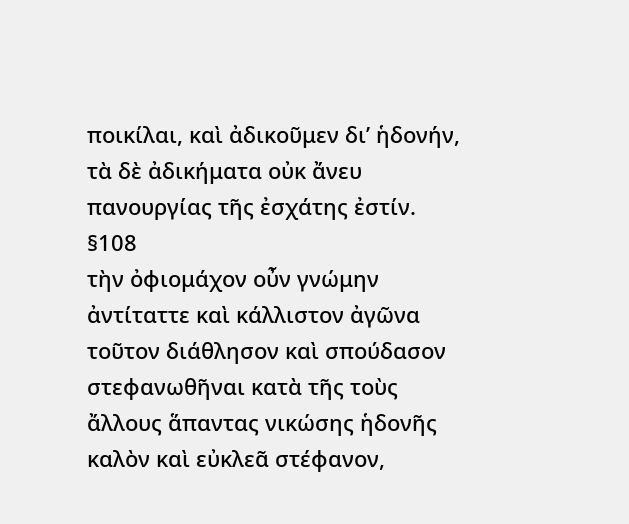ποικίλαι, καὶ ἀδικοῦμεν δι’ ἡδονήν, τὰ δὲ ἀδικήματα οὐκ ἄνευ πανουργίας τῆς ἐσχάτης ἐστίν.
§108
τὴν ὀφιομάχον οὖν γνώμην ἀντίταττε καὶ κάλλιστον ἀγῶνα τοῦτον διάθλησον καὶ σπούδασον στεφανωθῆναι κατὰ τῆς τοὺς ἄλλους ἅπαντας νικώσης ἡδονῆς καλὸν καὶ εὐκλεᾶ στέφανον,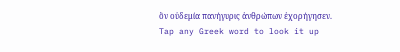ὃν οὐδεμία πανήγυρις ἀνθρώπων ἐχορήγησεν.
Tap any Greek word to look it up